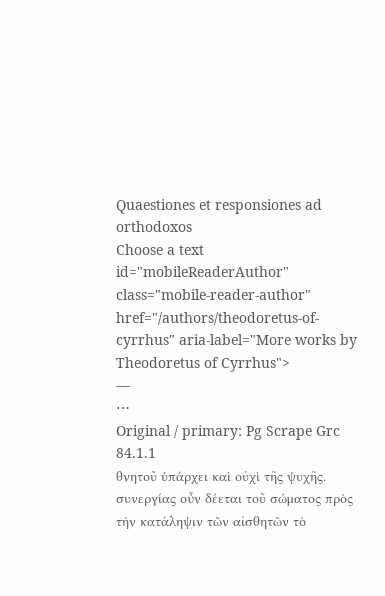Quaestiones et responsiones ad orthodoxos
Choose a text
id="mobileReaderAuthor" class="mobile-reader-author" href="/authors/theodoretus-of-cyrrhus" aria-label="More works by Theodoretus of Cyrrhus">
—
⋯
Original / primary: Pg Scrape Grc
84.1.1
θνητοῦ ὑπάρχει καὶ οὐχὶ τῆς ψυχῆς. συνεργίας οὖν δέεται τοῦ σώματος πρὸς τὴν κατάληψιν τῶν αἰσθητῶν τὸ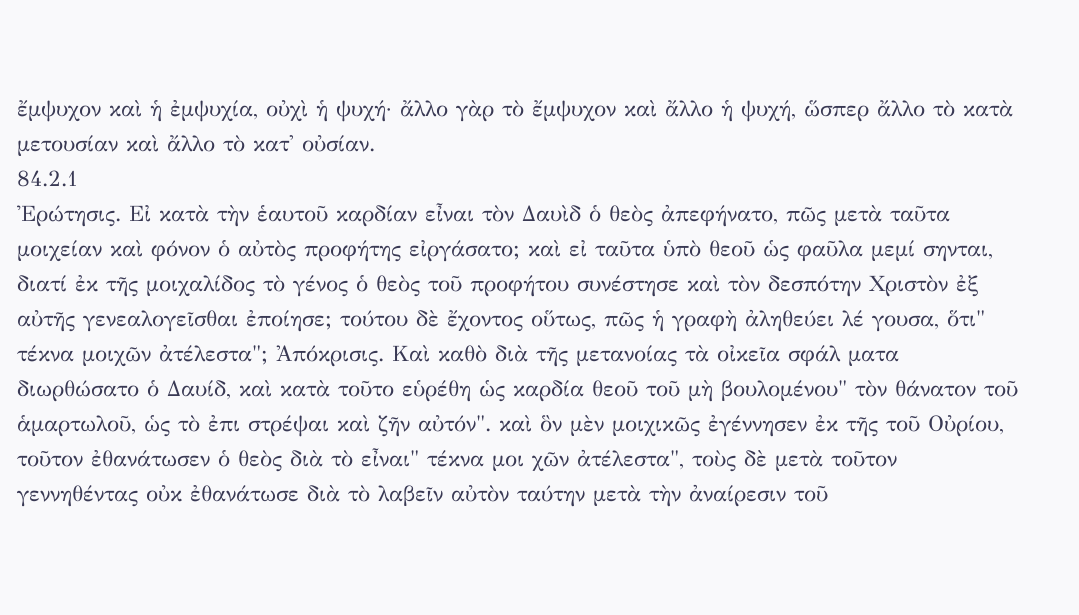ἔμψυχον καὶ ἡ ἐμψυχία, οὐχὶ ἡ ψυχή· ἄλλο γὰρ τὸ ἔμψυχον καὶ ἄλλο ἡ ψυχή, ὥσπερ ἄλλο τὸ κατὰ μετουσίαν καὶ ἄλλο τὸ κατ' οὐσίαν.
84.2.1
Ἐρώτησις. Εἰ κατὰ τὴν ἑαυτοῦ καρδίαν εἶναι τὸν Δαυὶδ ὁ θεὸς ἀπεφήνατο, πῶς μετὰ ταῦτα μοιχείαν καὶ φόνον ὁ αὐτὸς προφήτης εἰργάσατο; καὶ εἰ ταῦτα ὑπὸ θεοῦ ὡς φαῦλα μεμί σηνται, διατί ἐκ τῆς μοιχαλίδος τὸ γένος ὁ θεὸς τοῦ προφήτου συνέστησε καὶ τὸν δεσπότην Χριστὸν ἐξ αὐτῆς γενεαλογεῖσθαι ἐποίησε; τούτου δὲ ἔχοντος οὕτως, πῶς ἡ γραφὴ ἀληθεύει λέ γουσα, ὅτι" τέκνα μοιχῶν ἀτέλεστα"; Ἀπόκρισις. Καὶ καθὸ διὰ τῆς μετανοίας τὰ οἰκεῖα σφάλ ματα διωρθώσατο ὁ Δαυίδ, καὶ κατὰ τοῦτο εὑρέθη ὡς καρδία θεοῦ τοῦ μὴ βουλομένου" τὸν θάνατον τοῦ ἁμαρτωλοῦ, ὡς τὸ ἐπι στρέψαι καὶ ζῆν αὐτόν". καὶ ὃν μὲν μοιχικῶς ἐγέννησεν ἐκ τῆς τοῦ Οὐρίου, τοῦτον ἐθανάτωσεν ὁ θεὸς διὰ τὸ εἶναι" τέκνα μοι χῶν ἀτέλεστα", τοὺς δὲ μετὰ τοῦτον γεννηθέντας οὐκ ἐθανάτωσε διὰ τὸ λαβεῖν αὐτὸν ταύτην μετὰ τὴν ἀναίρεσιν τοῦ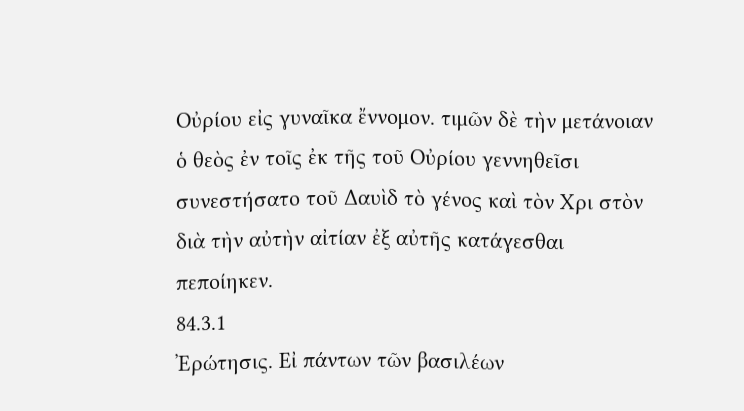Οὐρίου εἰς γυναῖκα ἔννομον. τιμῶν δὲ τὴν μετάνοιαν ὁ θεὸς ἐν τοῖς ἐκ τῆς τοῦ Οὐρίου γεννηθεῖσι συνεστήσατο τοῦ Δαυὶδ τὸ γένος καὶ τὸν Χρι στὸν διὰ τὴν αὐτὴν αἰτίαν ἐξ αὐτῆς κατάγεσθαι πεποίηκεν.
84.3.1
Ἐρώτησις. Εἰ πάντων τῶν βασιλέων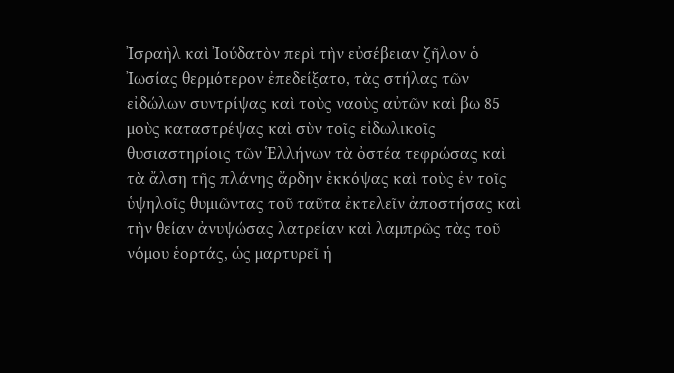Ἰσραὴλ καὶ Ἰούδατὸν περὶ τὴν εὐσέβειαν ζῆλον ὁ Ἰωσίας θερμότερον ἐπεδείξατο, τὰς στήλας τῶν εἰδώλων συντρίψας καὶ τοὺς ναοὺς αὐτῶν καὶ βω 85 μοὺς καταστρέψας καὶ σὺν τοῖς εἰδωλικοῖς θυσιαστηρίοις τῶν Ἑλλήνων τὰ ὀστέα τεφρώσας καὶ τὰ ἄλση τῆς πλάνης ἄρδην ἐκκόψας καὶ τοὺς ἐν τοῖς ὑψηλοῖς θυμιῶντας τοῦ ταῦτα ἐκτελεῖν ἀποστήσας καὶ τὴν θείαν ἀνυψώσας λατρείαν καὶ λαμπρῶς τὰς τοῦ νόμου ἑορτάς, ὡς μαρτυρεῖ ἡ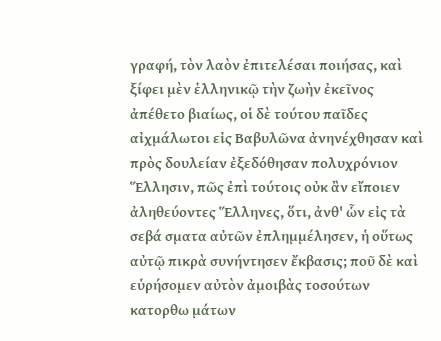γραφή, τὸν λαὸν ἐπιτελέσαι ποιήσας, καὶ ξίφει μὲν ἑλληνικῷ τὴν ζωὴν ἐκεῖνος ἀπέθετο βιαίως, οἱ δὲ τούτου παῖδες αἰχμάλωτοι εἰς Βαβυλῶνα ἀνηνέχθησαν καὶ πρὸς δουλείαν ἐξεδόθησαν πολυχρόνιον Ἕλλησιν, πῶς ἐπὶ τούτοις οὐκ ἂν εἴποιεν ἀληθεύοντες Ἕλληνες, ὅτι, ἀνθ' ὧν εἰς τὰ σεβά σματα αὐτῶν ἐπλημμέλησεν, ἡ οὕτως αὐτῷ πικρὰ συνήντησεν ἔκβασις; ποῦ δὲ καὶ εὑρήσομεν αὐτὸν ἀμοιβὰς τοσούτων κατορθω μάτων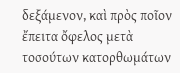δεξάμενον, καὶ πρὸς ποῖον ἔπειτα ὄφελος μετὰ τοσούτων κατορθωμάτων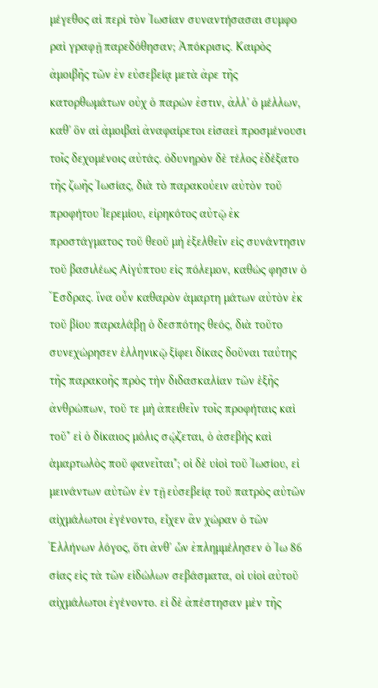μέγεθος αἱ περὶ τὸν Ἰωσίαν συναντήσασαι συμφο ραὶ γραφῇ παρεδόθησαν; Ἀπόκρισις. Καιρὸς ἀμοιβῆς τῶν ἐν εὐσεβείᾳ μετὰ ἀρε τῆς κατορθωμάτων οὐχ ὁ παρών ἐστιν, ἀλλ' ὁ μέλλων, καθ' ὃν αἱ ἀμοιβαὶ ἀναφαίρετοι εἰσαεὶ προσμένουσι τοῖς δεχομένοις αὐτάς. ὀδυνηρὸν δὲ τέλος ἐδέξατο τῆς ζωῆς Ἰωσίας, διὰ τὸ παρακούειν αὐτὸν τοῦ προφήτου Ἱερεμίου, εἰρηκότος αὐτῷ ἐκ προστάγματος τοῦ θεοῦ μὴ ἐξελθεῖν εἰς συνάντησιν τοῦ βασιλέως Αἰγύπτου εἰς πόλεμον, καθώς φησιν ὁ Ἔσδρας. ἵνα οὖν καθαρὸν ἁμαρτη μάτων αὐτὸν ἐκ τοῦ βίου παραλάβῃ ὁ δεσπότης θεός, διὰ τοῦτο συνεχώρησεν ἑλληνικῷ ξίφει δίκας δοῦναι ταύτης τῆς παρακοῆς πρὸς τὴν διδασκαλίαν τῶν ἑξῆς ἀνθρώπων, τοῦ τε μὴ ἀπειθεῖν τοῖς προφήταις καὶ τοῦ" εἰ ὁ δίκαιος μόλις σῴζεται, ὁ ἀσεβὴς καὶ ἁμαρτωλὸς ποῦ φανεῖται"; οἱ δὲ υἱοὶ τοῦ Ἰωσίου, εἰ μεινάντων αὐτῶν ἐν τῇ εὐσεβείᾳ τοῦ πατρὸς αὐτῶν αἰχμάλωτοι ἐγένοντο, εἶχεν ἂν χώραν ὁ τῶν Ἑλλήνων λόγος, ὅτι ἀνθ' ὧν ἐπλημμέλησεν ὁ Ἰω 86 σίας εἰς τὰ τῶν εἰδώλων σεβάσματα, οἱ υἱοὶ αὐτοῦ αἰχμάλωτοι ἐγένοντο. εἰ δὲ ἀπέστησαν μὲν τῆς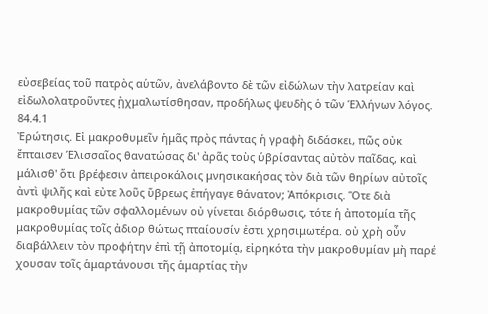εὐσεβείας τοῦ πατρὸς αὑτῶν, ἀνελάβοντο δὲ τῶν εἰδώλων τὴν λατρείαν καὶ εἰδωλολατροῦντες ᾐχμαλωτίσθησαν, προδήλως ψευδὴς ὁ τῶν Ἑλλήνων λόγος.
84.4.1
Ἐρώτησις. Εἰ μακροθυμεῖν ἡμᾶς πρὸς πάντας ἡ γραφὴ διδάσκει, πῶς οὐκ ἔπταισεν Ἑλισσαῖος θανατώσας δι' ἀρᾶς τοὺς ὑβρίσαντας αὐτὸν παῖδας, καὶ μάλισθ' ὅτι βρέφεσιν ἀπειροκάλοις μνησικακήσας τὸν διὰ τῶν θηρίων αὐτοῖς ἀντὶ ψιλῆς καὶ εὐτε λοῦς ὕβρεως ἐπήγαγε θάνατον; Ἀπόκρισις. Ὅτε διὰ μακροθυμίας τῶν σφαλλομένων οὐ γίνεται διόρθωσις, τότε ἡ ἀποτομία τῆς μακροθυμίας τοῖς ἀδιορ θώτως πταίουσίν ἐστι χρησιμωτέρα. οὐ χρὴ οὖν διαβάλλειν τὸν προφήτην ἐπὶ τῇ ἀποτομίᾳ, εἰρηκότα τὴν μακροθυμίαν μὴ παρέ χουσαν τοῖς ἁμαρτάνουσι τῆς ἁμαρτίας τὴν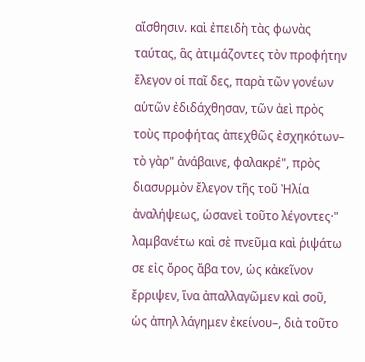αἴσθησιν. καὶ ἐπειδὴ τὰς φωνὰς ταύτας, ἃς ἀτιμάζοντες τὸν προφήτην ἔλεγον οἱ παῖ δες, παρὰ τῶν γονέων αὑτῶν ἐδιδάχθησαν, τῶν ἀεὶ πρὸς τοὺς προφήτας ἀπεχθῶς ἐσχηκότων– τὸ γὰρ" ἀνάβαινε, φαλακρέ", πρὸς διασυρμὸν ἔλεγον τῆς τοῦ Ἠλία ἀναλήψεως, ὡσανεὶ τοῦτο λέγοντες·" λαμβανέτω καὶ σὲ πνεῦμα καὶ ῥιψάτω σε εἰς ὄρος ἄβα τον, ὡς κἀκεῖνον ἔρριψεν, ἵνα ἀπαλλαγῶμεν καὶ σοῦ, ὡς ἀπηλ λάγημεν ἐκείνου–, διὰ τοῦτο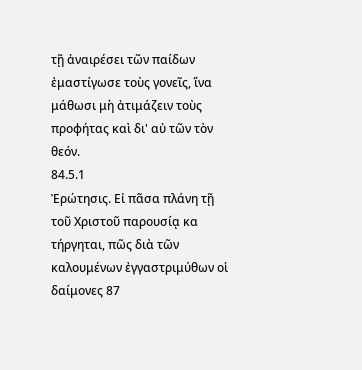τῇ ἀναιρέσει τῶν παίδων ἐμαστίγωσε τοὺς γονεῖς, ἵνα μάθωσι μὴ ἀτιμάζειν τοὺς προφήτας καὶ δι' αὐ τῶν τὸν θεόν.
84.5.1
Ἐρώτησις. Εἰ πᾶσα πλάνη τῇ τοῦ Χριστοῦ παρουσίᾳ κα τήργηται, πῶς διὰ τῶν καλουμένων ἐγγαστριμύθων οἱ δαίμονες 87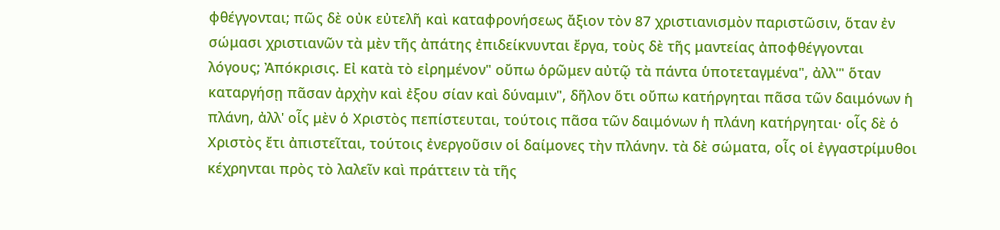φθέγγονται; πῶς δὲ οὐκ εὐτελῆ καὶ καταφρονήσεως ἄξιον τὸν 87 χριστιανισμὸν παριστῶσιν, ὅταν ἐν σώμασι χριστιανῶν τὰ μὲν τῆς ἀπάτης ἐπιδείκνυνται ἔργα, τοὺς δὲ τῆς μαντείας ἀποφθέγγονται λόγους; Ἀπόκρισις. Εἰ κατὰ τὸ εἰρημένον" οὔπω ὁρῶμεν αὐτῷ τὰ πάντα ὑποτεταγμένα", ἀλλ'" ὅταν καταργήσῃ πᾶσαν ἀρχὴν καὶ ἐξου σίαν καὶ δύναμιν", δῆλον ὅτι οὔπω κατήργηται πᾶσα τῶν δαιμόνων ἡ πλάνη, ἀλλ' οἷς μὲν ὁ Χριστὸς πεπίστευται, τούτοις πᾶσα τῶν δαιμόνων ἡ πλάνη κατήργηται· οἷς δὲ ὁ Χριστὸς ἔτι ἀπιστεῖται, τούτοις ἐνεργοῦσιν οἱ δαίμονες τὴν πλάνην. τὰ δὲ σώματα, οἷς οἱ ἐγγαστρίμυθοι κέχρηνται πρὸς τὸ λαλεῖν καὶ πράττειν τὰ τῆς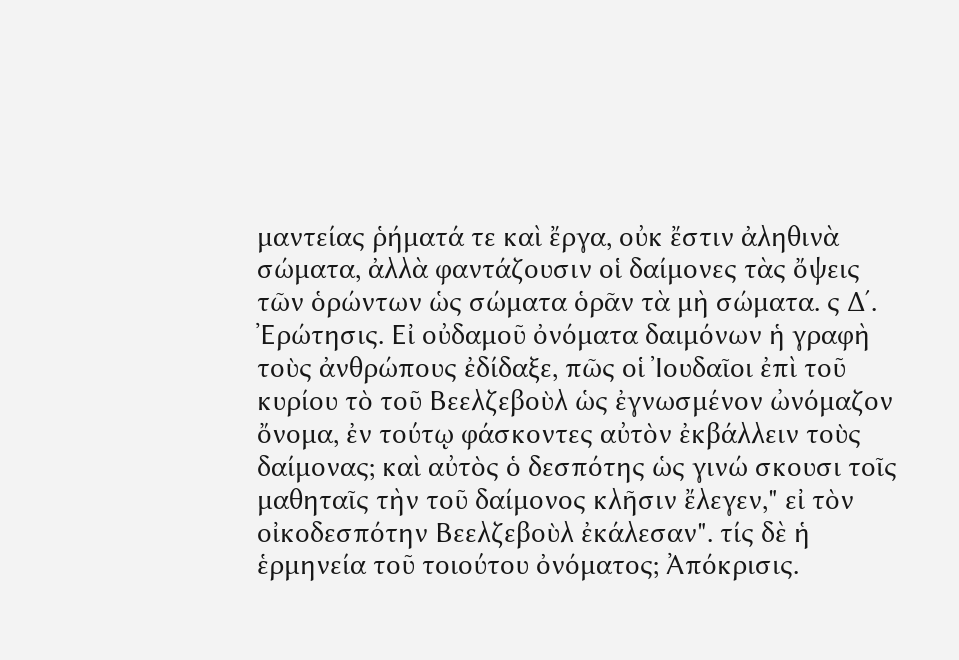μαντείας ῥήματά τε καὶ ἔργα, οὐκ ἔστιν ἀληθινὰ σώματα, ἀλλὰ φαντάζουσιν οἱ δαίμονες τὰς ὄψεις τῶν ὁρώντων ὡς σώματα ὁρᾶν τὰ μὴ σώματα. ς Δʹ. Ἐρώτησις. Εἰ οὐδαμοῦ ὀνόματα δαιμόνων ἡ γραφὴ τοὺς ἀνθρώπους ἐδίδαξε, πῶς οἱ Ἰουδαῖοι ἐπὶ τοῦ κυρίου τὸ τοῦ Βεελζεβοὺλ ὡς ἐγνωσμένον ὠνόμαζον ὄνομα, ἐν τούτῳ φάσκοντες αὐτὸν ἐκβάλλειν τοὺς δαίμονας; καὶ αὐτὸς ὁ δεσπότης ὡς γινώ σκουσι τοῖς μαθηταῖς τὴν τοῦ δαίμονος κλῆσιν ἔλεγεν," εἰ τὸν οἰκοδεσπότην Βεελζεβοὺλ ἐκάλεσαν". τίς δὲ ἡ ἑρμηνεία τοῦ τοιούτου ὀνόματος; Ἀπόκρισις.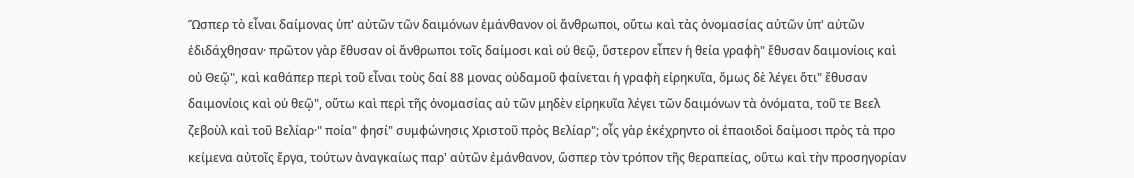Ὥσπερ τὸ εἶναι δαίμονας ὑπ' αὐτῶν τῶν δαιμόνων ἐμάνθανον οἱ ἄνθρωποι, οὕτω καὶ τὰς ὀνομασίας αὐτῶν ὑπ' αὐτῶν ἐδιδάχθησαν· πρῶτον γὰρ ἔθυσαν οἱ ἄνθρωποι τοῖς δαίμοσι καὶ οὐ θεῷ, ὕστερον εἶπεν ἡ θεία γραφὴ" ἔθυσαν δαιμονίοις καὶ οὐ Θεῷ", καὶ καθάπερ περὶ τοῦ εἶναι τοὺς δαί 88 μονας οὐδαμοῦ φαίνεται ἡ γραφὴ εἰρηκυῖα, ὅμως δὲ λέγει ὅτι" ἔθυσαν δαιμονίοις καὶ οὐ θεῷ", οὕτω καὶ περὶ τῆς ὀνομασίας αὐ τῶν μηδὲν εἰρηκυῖα λέγει τῶν δαιμόνων τὰ ὀνόματα, τοῦ τε Βεελ ζεβοὺλ καὶ τοῦ Βελίαρ·" ποία" φησί" συμφώνησις Χριστοῦ πρὸς Βελίαρ"; οἷς γὰρ ἐκέχρηντο οἱ ἐπαοιδοὶ δαίμοσι πρὸς τὰ προ κείμενα αὐτοῖς ἔργα, τούτων ἀναγκαίως παρ' αὐτῶν ἐμάνθανον, ὥσπερ τὸν τρόπον τῆς θεραπείας, οὕτω καὶ τὴν προσηγορίαν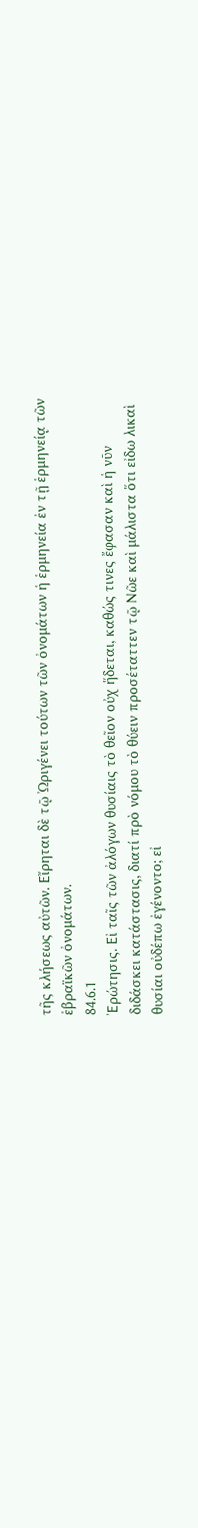τῆς κλήσεως αὐτῶν. Εἴρηται δὲ τῷ Ὠριγένει τούτων τῶν ὀνομάτων ἡ ἑρμηνεία ἐν τῇ ἑρμηνείᾳ τῶν ἑβραϊκῶν ὀνομάτων.
84.6.1
Ἐρώτησις. Εἰ ταῖς τῶν ἀλόγων θυσίαις τὸ θεῖον οὐχ ἥδεται, καθώς τινες ἔφασαν καὶ ἡ νῦν διδάσκει κατάστασις, διατί πρὸ νόμου τὸ θύειν προσέταττεν τῷ Νῶε καὶ μάλιστα ὅτι εἰδω λικαὶ θυσίαι οὐδέπω ἐγένοντο; εἰ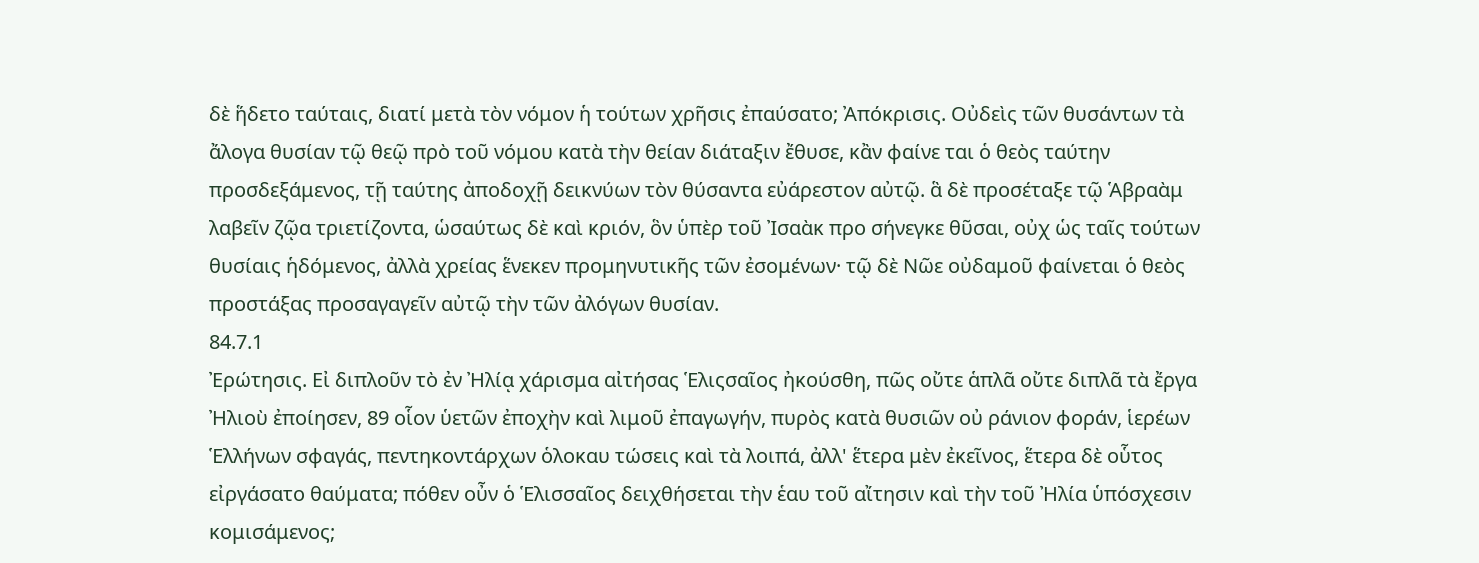δὲ ἥδετο ταύταις, διατί μετὰ τὸν νόμον ἡ τούτων χρῆσις ἐπαύσατο; Ἀπόκρισις. Οὐδεὶς τῶν θυσάντων τὰ ἄλογα θυσίαν τῷ θεῷ πρὸ τοῦ νόμου κατὰ τὴν θείαν διάταξιν ἔθυσε, κἂν φαίνε ται ὁ θεὸς ταύτην προσδεξάμενος, τῇ ταύτης ἀποδοχῇ δεικνύων τὸν θύσαντα εὐάρεστον αὐτῷ. ἃ δὲ προσέταξε τῷ Ἁβραὰμ λαβεῖν ζῷα τριετίζοντα, ὡσαύτως δὲ καὶ κριόν, ὃν ὑπὲρ τοῦ Ἰσαὰκ προ σήνεγκε θῦσαι, οὐχ ὡς ταῖς τούτων θυσίαις ἡδόμενος, ἀλλὰ χρείας ἕνεκεν προμηνυτικῆς τῶν ἐσομένων· τῷ δὲ Νῶε οὐδαμοῦ φαίνεται ὁ θεὸς προστάξας προσαγαγεῖν αὐτῷ τὴν τῶν ἀλόγων θυσίαν.
84.7.1
Ἐρώτησις. Εἰ διπλοῦν τὸ ἐν Ἠλίᾳ χάρισμα αἰτήσας Ἑλιςσαῖος ἠκούσθη, πῶς οὔτε ἁπλᾶ οὔτε διπλᾶ τὰ ἔργα Ἠλιοὺ ἐποίησεν, 89 οἷον ὑετῶν ἐποχὴν καὶ λιμοῦ ἐπαγωγήν, πυρὸς κατὰ θυσιῶν οὐ ράνιον φοράν, ἱερέων Ἑλλήνων σφαγάς, πεντηκοντάρχων ὁλοκαυ τώσεις καὶ τὰ λοιπά, ἀλλ' ἕτερα μὲν ἐκεῖνος, ἕτερα δὲ οὗτος εἰργάσατο θαύματα; πόθεν οὖν ὁ Ἑλισσαῖος δειχθήσεται τὴν ἑαυ τοῦ αἴτησιν καὶ τὴν τοῦ Ἠλία ὑπόσχεσιν κομισάμενος;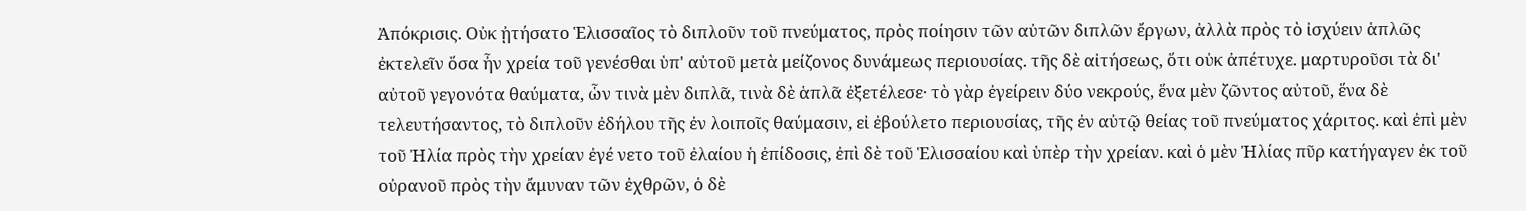Ἀπόκρισις. Οὐκ ᾐτήσατο Ἑλισσαῖος τὸ διπλοῦν τοῦ πνεύματος, πρὸς ποίησιν τῶν αὐτῶν διπλῶν ἔργων, ἀλλὰ πρὸς τὸ ἰσχύειν ἁπλῶς ἐκτελεῖν ὅσα ἦν χρεία τοῦ γενέσθαι ὑπ' αὐτοῦ μετὰ μείζονος δυνάμεως περιουσίας. τῆς δὲ αἰτήσεως, ὅτι οὐκ ἀπέτυχε. μαρτυροῦσι τὰ δι' αὐτοῦ γεγονότα θαύματα, ὧν τινὰ μὲν διπλᾶ, τινὰ δὲ ἁπλᾶ ἐξετέλεσε· τὸ γὰρ ἐγείρειν δύο νεκρούς, ἕνα μὲν ζῶντος αὐτοῦ, ἕνα δὲ τελευτήσαντος, τὸ διπλοῦν ἐδήλου τῆς ἐν λοιποῖς θαύμασιν, εἰ ἐβούλετο περιουσίας, τῆς ἐν αὐτῷ θείας τοῦ πνεύματος χάριτος. καὶ ἐπὶ μὲν τοῦ Ἠλία πρὸς τὴν χρείαν ἐγέ νετο τοῦ ἐλαίου ἡ ἐπίδοσις, ἐπὶ δὲ τοῦ Ἑλισσαίου καὶ ὑπὲρ τὴν χρείαν. καὶ ὁ μὲν Ἠλίας πῦρ κατήγαγεν ἐκ τοῦ οὐρανοῦ πρὸς τὴν ἄμυναν τῶν ἐχθρῶν, ὁ δὲ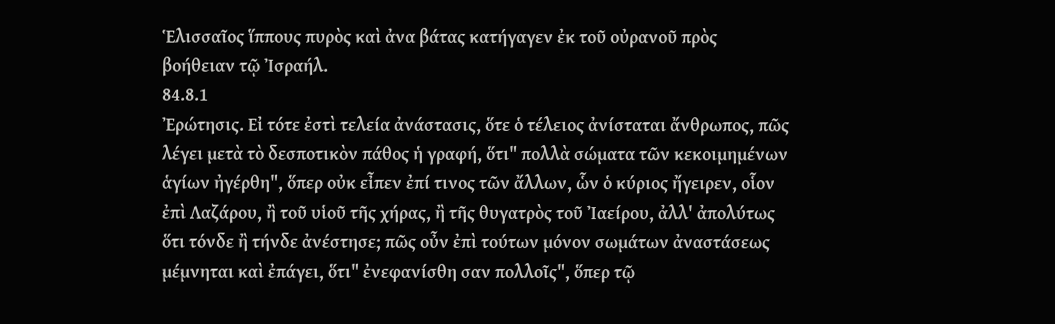Ἑλισσαῖος ἵππους πυρὸς καὶ ἀνα βάτας κατήγαγεν ἐκ τοῦ οὐρανοῦ πρὸς βοήθειαν τῷ Ἰσραήλ.
84.8.1
Ἐρώτησις. Εἰ τότε ἐστὶ τελεία ἀνάστασις, ὅτε ὁ τέλειος ἀνίσταται ἄνθρωπος, πῶς λέγει μετὰ τὸ δεσποτικὸν πάθος ἡ γραφή, ὅτι" πολλὰ σώματα τῶν κεκοιμημένων ἁγίων ἠγέρθη", ὅπερ οὐκ εἶπεν ἐπί τινος τῶν ἄλλων, ὧν ὁ κύριος ἤγειρεν, οἷον ἐπὶ Λαζάρου, ἢ τοῦ υἱοῦ τῆς χήρας, ἢ τῆς θυγατρὸς τοῦ Ἰαείρου, ἀλλ' ἀπολύτως ὅτι τόνδε ἢ τήνδε ἀνέστησε; πῶς οὖν ἐπὶ τούτων μόνον σωμάτων ἀναστάσεως μέμνηται καὶ ἐπάγει, ὅτι" ἐνεφανίσθη σαν πολλοῖς", ὅπερ τῷ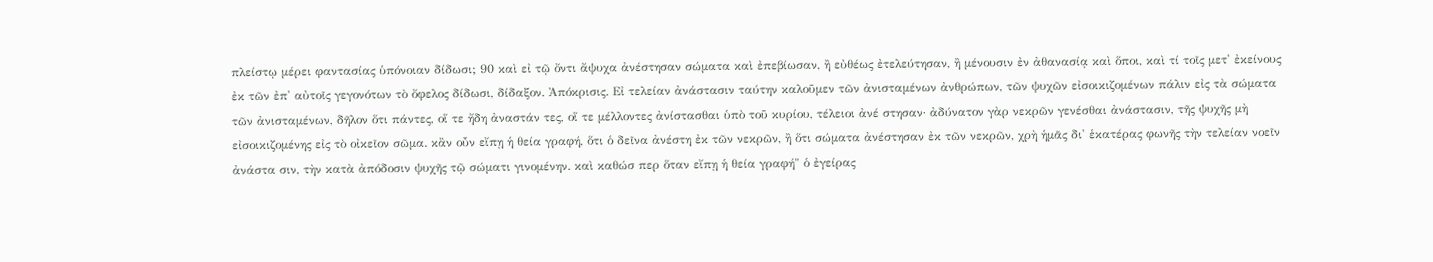πλείστῳ μέρει φαντασίας ὑπόνοιαν δίδωσι; 90 καὶ εἰ τῷ ὄντι ἄψυχα ἀνέστησαν σώματα καὶ ἐπεβίωσαν, ἢ εὐθέως ἐτελεύτησαν, ἢ μένουσιν ἐν ἀθανασίᾳ καὶ ὅποι, καὶ τί τοῖς μετ' ἐκείνους ἐκ τῶν ἐπ' αὐτοῖς γεγονότων τὸ ὄφελος δίδωσι, δίδαξον. Ἀπόκρισις. Εἰ τελείαν ἀνάστασιν ταύτην καλοῦμεν τῶν ἀνισταμένων ἀνθρώπων, τῶν ψυχῶν εἰσοικιζομένων πάλιν εἰς τὰ σώματα τῶν ἀνισταμένων, δῆλον ὅτι πάντες, οἵ τε ἤδη ἀναστάν τες, οἵ τε μέλλοντες ἀνίστασθαι ὑπὸ τοῦ κυρίου, τέλειοι ἀνέ στησαν· ἀδύνατον γὰρ νεκρῶν γενέσθαι ἀνάστασιν, τῆς ψυχῆς μὴ εἰσοικιζομένης εἰς τὸ οἰκεῖον σῶμα. κἂν οὖν εἴπῃ ἡ θεία γραφή, ὅτι ὁ δεῖνα ἀνέστη ἐκ τῶν νεκρῶν, ἢ ὅτι σώματα ἀνέστησαν ἐκ τῶν νεκρῶν, χρὴ ἡμᾶς δι' ἑκατέρας φωνῆς τὴν τελείαν νοεῖν ἀνάστα σιν, τὴν κατὰ ἀπόδοσιν ψυχῆς τῷ σώματι γινομένην. καὶ καθώσ περ ὅταν εἴπῃ ἡ θεία γραφή" ὁ ἐγείρας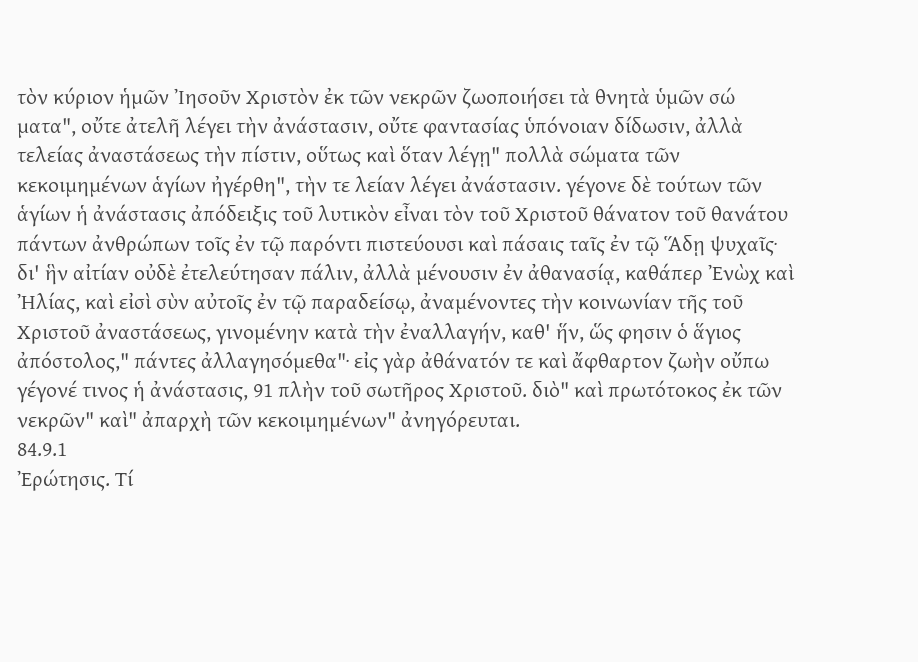τὸν κύριον ἡμῶν Ἰησοῦν Χριστὸν ἐκ τῶν νεκρῶν ζωοποιήσει τὰ θνητὰ ὑμῶν σώ ματα", οὔτε ἀτελῆ λέγει τὴν ἀνάστασιν, οὔτε φαντασίας ὑπόνοιαν δίδωσιν, ἀλλὰ τελείας ἀναστάσεως τὴν πίστιν, οὕτως καὶ ὅταν λέγῃ" πολλὰ σώματα τῶν κεκοιμημένων ἁγίων ἠγέρθη", τὴν τε λείαν λέγει ἀνάστασιν. γέγονε δὲ τούτων τῶν ἁγίων ἡ ἀνάστασις ἀπόδειξις τοῦ λυτικὸν εἶναι τὸν τοῦ Χριστοῦ θάνατον τοῦ θανάτου πάντων ἀνθρώπων τοῖς ἐν τῷ παρόντι πιστεύουσι καὶ πάσαις ταῖς ἐν τῷ Ἅδῃ ψυχαῖς· δι' ἣν αἰτίαν οὐδὲ ἐτελεύτησαν πάλιν, ἀλλὰ μένουσιν ἐν ἀθανασίᾳ, καθάπερ Ἐνὼχ καὶ Ἠλίας, καὶ εἰσὶ σὺν αὐτοῖς ἐν τῷ παραδείσῳ, ἀναμένοντες τὴν κοινωνίαν τῆς τοῦ Χριστοῦ ἀναστάσεως, γινομένην κατὰ τὴν ἐναλλαγήν, καθ' ἥν, ὥς φησιν ὁ ἅγιος ἀπόστολος," πάντες ἀλλαγησόμεθα"· εἰς γὰρ ἀθάνατόν τε καὶ ἄφθαρτον ζωὴν οὔπω γέγονέ τινος ἡ ἀνάστασις, 91 πλὴν τοῦ σωτῆρος Χριστοῦ. διὸ" καὶ πρωτότοκος ἐκ τῶν νεκρῶν" καὶ" ἀπαρχὴ τῶν κεκοιμημένων" ἀνηγόρευται.
84.9.1
Ἐρώτησις. Τί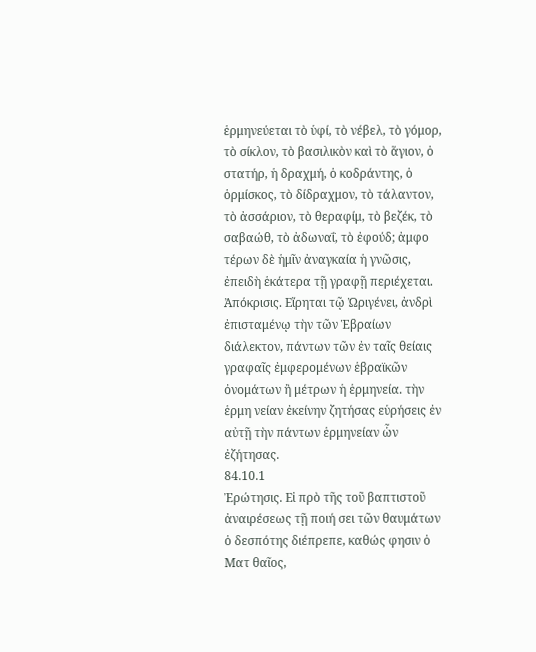ἑρμηνεύεται τὸ ὑφί, τὸ νέβελ, τὸ γόμορ, τὸ σίκλον, τὸ βασιλικὸν καὶ τὸ ἅγιον, ὁ στατήρ, ἡ δραχμή, ὁ κοδράντης, ὁ ὁρμίσκος, τὸ δίδραχμον, τὸ τάλαντον, τὸ ἀσσάριον, τὸ θεραφίμ, τὸ βεζέκ, τὸ σαβαώθ, τὸ ἀδωναΐ, τὸ ἐφούδ; ἀμφο τέρων δὲ ἡμῖν ἀναγκαία ἡ γνῶσις, ἐπειδὴ ἑκάτερα τῇ γραφῇ περιέχεται. Ἀπόκρισις. Εἴρηται τῷ Ὠριγένει, ἀνδρὶ ἐπισταμένῳ τὴν τῶν Ἑβραίων διάλεκτον, πάντων τῶν ἐν ταῖς θείαις γραφαῖς ἐμφερομένων ἑβραϊκῶν ὀνομάτων ἢ μέτρων ἡ ἑρμηνεία. τὴν ἑρμη νείαν ἐκείνην ζητήσας εὑρήσεις ἐν αὐτῇ τὴν πάντων ἑρμηνείαν ὧν ἐζήτησας.
84.10.1
Ἐρώτησις. Εἰ πρὸ τῆς τοῦ βαπτιστοῦ ἀναιρέσεως τῇ ποιή σει τῶν θαυμάτων ὁ δεσπότης διέπρεπε, καθώς φησιν ὁ Ματ θαῖος,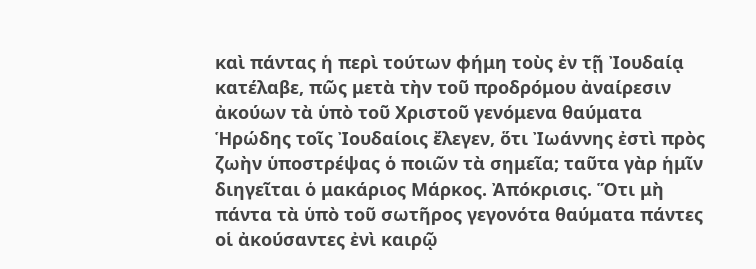καὶ πάντας ἡ περὶ τούτων φήμη τοὺς ἐν τῇ Ἰουδαίᾳ κατέλαβε, πῶς μετὰ τὴν τοῦ προδρόμου ἀναίρεσιν ἀκούων τὰ ὑπὸ τοῦ Χριστοῦ γενόμενα θαύματα Ἡρώδης τοῖς Ἰουδαίοις ἔλεγεν, ὅτι Ἰωάννης ἐστὶ πρὸς ζωὴν ὑποστρέψας ὁ ποιῶν τὰ σημεῖα; ταῦτα γὰρ ἡμῖν διηγεῖται ὁ μακάριος Μάρκος. Ἀπόκρισις. Ὅτι μὴ πάντα τὰ ὑπὸ τοῦ σωτῆρος γεγονότα θαύματα πάντες οἱ ἀκούσαντες ἐνὶ καιρῷ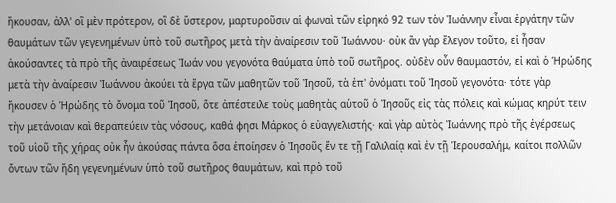ἤκουσαν, ἀλλ' οἳ μὲν πρότερον, οἳ δὲ ὕστερον, μαρτυροῦσιν αἱ φωναὶ τῶν εἰρηκό 92 των τὸν Ἰωάννην εἶναι ἐργάτην τῶν θαυμάτων τῶν γεγενημένων ὑπὸ τοῦ σωτῆρος μετὰ τὴν ἀναίρεσιν τοῦ Ἰωάννου· οὐκ ἂν γὰρ ἔλεγον τοῦτο, εἰ ἦσαν ἀκούσαντες τὰ πρὸ τῆς ἀναιρέσεως Ἰωάν νου γεγονότα θαύματα ὑπὸ τοῦ σωτῆρος. οὐδὲν οὖν θαυμαστόν, εἰ καὶ ὁ Ἡρώδης μετὰ τὴν ἀναίρεσιν Ἰωάννου ἀκούει τὰ ἔργα τῶν μαθητῶν τοῦ Ἰησοῦ, τὰ ἐπ' ὀνόματι τοῦ Ἰησοῦ γεγονότα· τότε γὰρ ἤκουσεν ὁ Ἡρώδης τὸ ὄνομα τοῦ Ἰησοῦ, ὅτε ἀπέστειλε τοὺς μαθητὰς αὑτοῦ ὁ Ἰησοῦς εἰς τὰς πόλεις καὶ κώμας κηρύτ τειν τὴν μετάνοιαν καὶ θεραπεύειν τὰς νόσους, καθά φησι Μάρκος ὁ εὐαγγελιστής· καὶ γὰρ αὐτὸς Ἰωάννης πρὸ τῆς ἐγέρσεως τοῦ υἱοῦ τῆς χήρας οὐκ ἦν ἀκούσας πάντα ὅσα ἐποίησεν ὁ Ἰησοῦς ἔν τε τῇ Γαλιλαίᾳ καὶ ἐν τῇ Ἱερουσαλήμ, καίτοι πολλῶν ὄντων τῶν ἤδη γεγενημένων ὑπὸ τοῦ σωτῆρος θαυμάτων, καὶ πρὸ τοῦ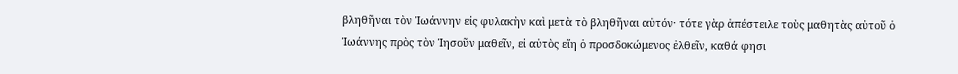βληθῆναι τὸν Ἰωάννην εἰς φυλακὴν καὶ μετὰ τὸ βληθῆναι αὐτόν· τότε γὰρ ἀπέστειλε τοὺς μαθητὰς αὑτοῦ ὁ Ἰωάννης πρὸς τὸν Ἰησοῦν μαθεῖν, εἰ αὐτὸς εἴη ὁ προσδοκώμενος ἐλθεῖν, καθά φησι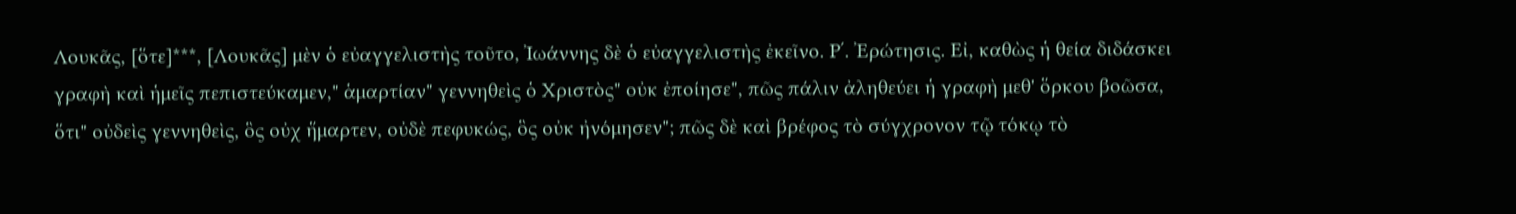Λουκᾶς, [ὅτε]***, [Λουκᾶς] μὲν ὁ εὐαγγελιστὴς τοῦτο, Ἰωάννης δὲ ὁ εὐαγγελιστὴς ἐκεῖνο. Ρʹ. Ἐρώτησις. Εἰ, καθὼς ἡ θεία διδάσκει γραφὴ καὶ ἡμεῖς πεπιστεύκαμεν," ἁμαρτίαν" γεννηθεὶς ὁ Χριστὸς" οὐκ ἐποίησε", πῶς πάλιν ἀληθεύει ἡ γραφὴ μεθ' ὅρκου βοῶσα, ὅτι" οὐδεὶς γεννηθεὶς, ὃς οὐχ ἥμαρτεν, οὐδὲ πεφυκώς, ὃς οὐκ ἠνόμησεν"; πῶς δὲ καὶ βρέφος τὸ σύγχρονον τῷ τόκῳ τὸ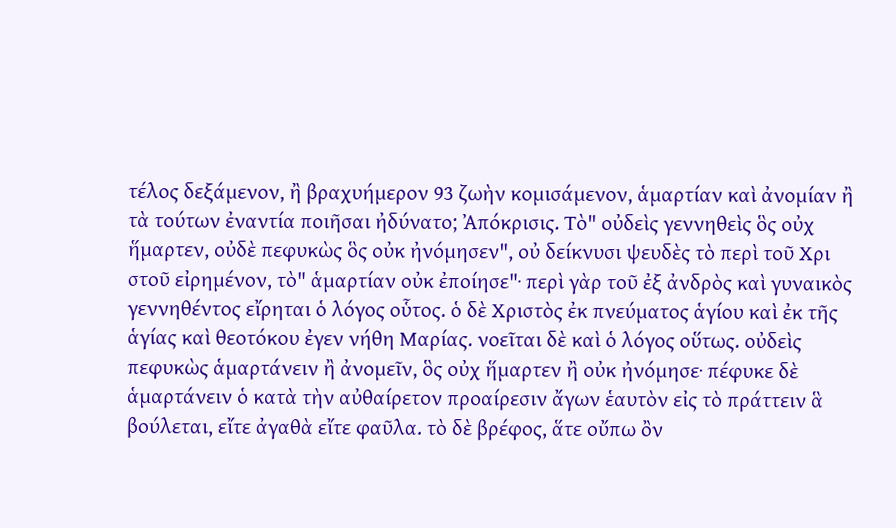τέλος δεξάμενον, ἢ βραχυήμερον 93 ζωὴν κομισάμενον, ἁμαρτίαν καὶ ἀνομίαν ἢ τὰ τούτων ἐναντία ποιῆσαι ἠδύνατο; Ἀπόκρισις. Τὸ" οὐδεὶς γεννηθεὶς ὃς οὐχ ἥμαρτεν, οὐδὲ πεφυκὼς ὃς οὐκ ἠνόμησεν", οὐ δείκνυσι ψευδὲς τὸ περὶ τοῦ Χρι στοῦ εἰρημένον, τὸ" ἁμαρτίαν οὐκ ἐποίησε"· περὶ γὰρ τοῦ ἐξ ἀνδρὸς καὶ γυναικὸς γεννηθέντος εἴρηται ὁ λόγος οὗτος. ὁ δὲ Χριστὸς ἐκ πνεύματος ἁγίου καὶ ἐκ τῆς ἁγίας καὶ θεοτόκου ἐγεν νήθη Μαρίας. νοεῖται δὲ καὶ ὁ λόγος οὕτως. οὐδεὶς πεφυκὼς ἁμαρτάνειν ἢ ἀνομεῖν, ὃς οὐχ ἥμαρτεν ἢ οὐκ ἠνόμησε· πέφυκε δὲ ἁμαρτάνειν ὁ κατὰ τὴν αὐθαίρετον προαίρεσιν ἄγων ἑαυτὸν εἰς τὸ πράττειν ἃ βούλεται, εἴτε ἀγαθὰ εἴτε φαῦλα. τὸ δὲ βρέφος, ἅτε οὔπω ὂν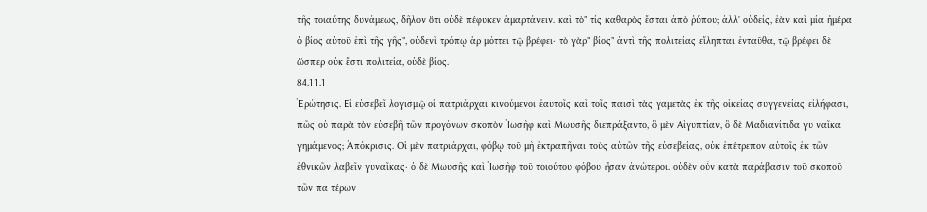τῆς τοιαύτης δυνάμεως, δῆλον ὅτι οὐδὲ πέφυκεν ἁμαρτάνειν. καὶ τὸ" τίς καθαρὸς ἔσται ἀπὸ ῥύπου; ἀλλ' οὐδείς, ἐὰν καὶ μία ἡμέρα ὁ βίος αὐτοῦ ἐπὶ τῆς γῆς", οὐδενὶ τρόπῳ ἁρ μόττει τῷ βρέφει· τὸ γὰρ" βίος" ἀντὶ τῆς πολιτείας εἴληπται ἐνταῦθα, τῷ βρέφει δὲ ὥσπερ οὐκ ἔστι πολιτεία, οὐδὲ βίος.
84.11.1
Ἐρώτησις. Εἰ εὐσεβεῖ λογισμῷ οἱ πατριάρχαι κινούμενοι ἑαυτοῖς καὶ τοῖς παισὶ τὰς γαμετὰς ἐκ τῆς οἰκείας συγγενείας εἰλήφασι, πῶς οὐ παρὰ τὸν εὐσεβῆ τῶν προγόνων σκοπὸν Ἰωσὴφ καὶ Μωυσῆς διεπράξαντο, ὃ μὲν Αἰγυπτίαν, ὃ δὲ Μαδιανίτιδα γυ ναῖκα γημάμενος; Ἀπόκρισις. Οἱ μὲν πατριάρχαι, φόβῳ τοῦ μὴ ἐκτραπῆναι τοὺς αὑτῶν τῆς εὐσεβείας, οὐκ ἐπέτρεπον αὐτοῖς ἐκ τῶν ἐθνικῶν λαβεῖν γυναῖκας· ὁ δὲ Μωυσῆς καὶ Ἰωσὴφ τοῦ τοιούτου φόβου ἦσαν ἀνώτεροι. οὐδὲν οὖν κατὰ παράβασιν τοῦ σκοποῦ τῶν πα τέρων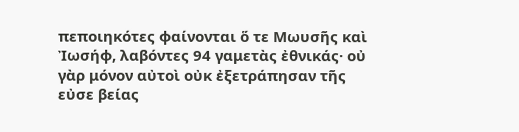πεποιηκότες φαίνονται ὅ τε Μωυσῆς καὶ Ἰωσήφ, λαβόντες 94 γαμετὰς ἐθνικάς· οὐ γὰρ μόνον αὐτοὶ οὐκ ἐξετράπησαν τῆς εὐσε βείας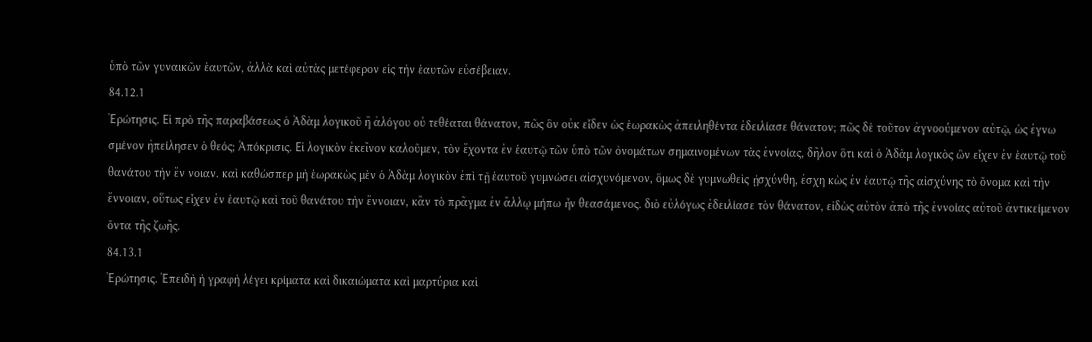ὑπὸ τῶν γυναικῶν ἑαυτῶν, ἀλλὰ καὶ αὐτὰς μετέφερον εἰς τὴν ἑαυτῶν εὐσέβειαν.
84.12.1
Ἐρώτησις. Εἰ πρὸ τῆς παραβάσεως ὁ Ἀδὰμ λογικοῦ ἢ ἀλόγου οὐ τεθέαται θάνατον, πῶς ὃν οὐκ εἶδεν ὡς ἑωρακὼς ἀπειληθέντα ἐδειλίασε θάνατον; πῶς δὲ τοῦτον ἀγνοούμενον αὐτῷ, ὡς ἐγνω σμένον ἠπείλησεν ὁ θεός; Ἀπόκρισις. Εἰ λογικὸν ἐκεῖνον καλοῦμεν, τὸν ἔχοντα ἐν ἑαυτῷ τῶν ὑπὸ τῶν ὀνομάτων σημαινομένων τὰς ἐννοίας, δῆλον ὅτι καὶ ὁ Ἀδὰμ λογικὸς ὢν εἶχεν ἐν ἑαυτῷ τοῦ θανάτου τὴν ἔν νοιαν. καὶ καθώσπερ μὴ ἑωρακὼς μὲν ὁ Ἀδὰμ λογικὸν ἐπὶ τῇ ἑαυτοῦ γυμνώσει αἰσχυνόμενον, ὅμως δὲ γυμνωθεὶς ᾐσχύνθη, ἐσχη κὼς ἐν ἑαυτῷ τῆς αἰσχύνης τὸ ὄνομα καὶ τὴν ἔννοιαν, οὕτως εἶχεν ἐν ἑαυτῷ καὶ τοῦ θανάτου τὴν ἔννοιαν, κἂν τὸ πρᾶγμα ἐν ἄλλῳ μήπω ἦν θεασάμενος. διὸ εὐλόγως ἐδειλίασε τὸν θάνατον, εἰδὼς αὐτὸν ἀπὸ τῆς ἐννοίας αὐτοῦ ἀντικείμενον ὄντα τῆς ζωῆς.
84.13.1
Ἐρώτησις. Ἐπειδὴ ἡ γραφὴ λέγει κρίματα καὶ δικαιώματα καὶ μαρτύρια καὶ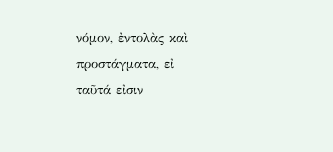νόμον, ἐντολὰς καὶ προστάγματα, εἰ ταῦτά εἰσιν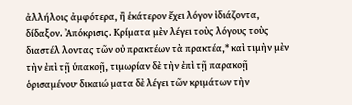ἀλλήλοις ἀμφότερα, ἢ ἑκάτερον ἔχει λόγον ἰδιάζοντα, δίδαξον. Ἀπόκρισις. Κρίματα μὲν λέγει τοὺς λόγους τοὺς διαστέλ λοντας τῶν οὐ πρακτέων τὰ πρακτέα,* καὶ τιμὴν μὲν τὴν ἐπὶ τῇ ὑπακοῇ, τιμωρίαν δὲ τὴν ἐπὶ τῇ παρακοῇ ὁρισαμένου· δικαιώ ματα δὲ λέγει τῶν κριμάτων τὴν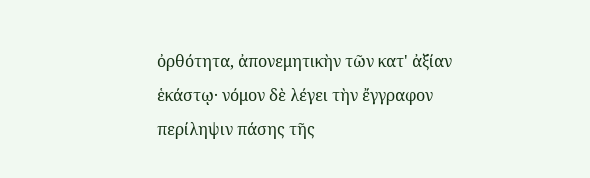ὀρθότητα, ἀπονεμητικὴν τῶν κατ' ἀξίαν ἑκάστῳ· νόμον δὲ λέγει τὴν ἔγγραφον περίληψιν πάσης τῆς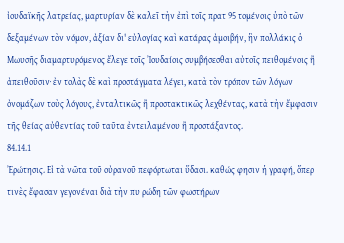ἰουδαϊκῆς λατρείας, μαρτυρίαν δὲ καλεῖ τὴν ἐπὶ τοῖς πρατ 95 τομένοις ὑπὸ τῶν δεξαμένων τὸν νόμον, ἀξίαν δι' εὐλογίας καὶ κατάρας ἀμοιβήν, ἣν πολλάκις ὁ Μωυσῆς διαμαρτυρόμενος ἔλεγε τοῖς Ἰουδαίοις συμβήσεσθαι αὐτοῖς πειθομένοις ἢ ἀπειθοῦσιν· ἐν τολὰς δὲ καὶ προστάγματα λέγει, κατὰ τὸν τρόπον τῶν λόγων ὀνομάζων τοὺς λόγους, ἐνταλτικῶς ἢ προστακτικῶς λεχθέντας, κατὰ τὴν ἔμφασιν τῆς θείας αὐθεντίας τοῦ ταῦτα ἐντειλαμένου ἢ προστάξαντος.
84.14.1
Ἐρώτησις. Εἰ τὰ νῶτα τοῦ οὐρανοῦ πεφόρτωται ὕδασι. καθώς φησιν ἡ γραφή, ὅπερ τινὲς ἔφασαν γεγονέναι διὰ τὴν πυ ρώδη τῶν φωστήρων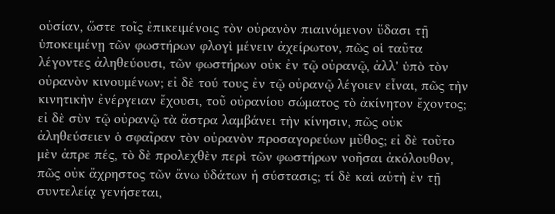οὐσίαν, ὥστε τοῖς ἐπικειμένοις τὸν οὐρανὸν πιαινόμενον ὕδασι τῇ ὑποκειμένῃ τῶν φωστήρων φλογὶ μένειν ἀχείρωτον, πῶς οἱ ταῦτα λέγοντες ἀληθεύουσι, τῶν φωστήρων οὐκ ἐν τῷ οὐρανῷ, ἀλλ' ὑπὸ τὸν οὐρανὸν κινουμένων; εἰ δὲ τού τους ἐν τῷ οὐρανῷ λέγοιεν εἶναι, πῶς τὴν κινητικὴν ἐνέργειαν ἔχουσι, τοῦ οὐρανίου σώματος τὸ ἀκίνητον ἔχοντος; εἰ δὲ σὺν τῷ οὐρανῷ τὰ ἄστρα λαμβάνει τὴν κίνησιν, πῶς οὐκ ἀληθεύσειεν ὁ σφαῖραν τὸν οὐρανὸν προσαγορεύων μῦθος; εἰ δὲ τοῦτο μὲν ἀπρε πές, τὸ δὲ προλεχθὲν περὶ τῶν φωστήρων νοῆσαι ἀκόλουθον, πῶς οὐκ ἄχρηστος τῶν ἄνω ὑδάτων ἡ σύστασις; τί δὲ καὶ αὐτὴ ἐν τῇ συντελείᾳ γενήσεται,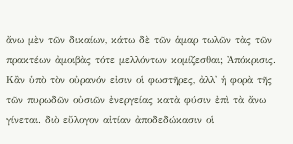ἄνω μὲν τῶν δικαίων, κάτω δὲ τῶν ἁμαρ τωλῶν τὰς τῶν πρακτέων ἀμοιβὰς τότε μελλόντων κομίζεσθαι; Ἀπόκρισις. Κἂν ὑπὸ τὸν οὐρανόν εἰσιν οἱ φωστῆρες, ἀλλ' ἡ φορὰ τῆς τῶν πυρωδῶν οὐσιῶν ἐνεργείας κατὰ φύσιν ἐπὶ τὰ ἄνω γίνεται. διὸ εὔλογον αἰτίαν ἀποδεδώκασιν οἱ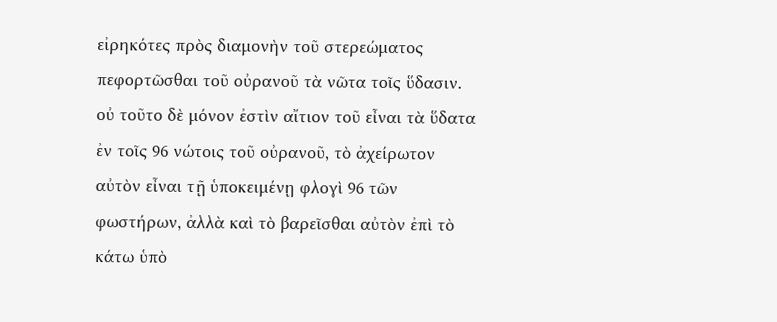εἰρηκότες πρὸς διαμονὴν τοῦ στερεώματος πεφορτῶσθαι τοῦ οὐρανοῦ τὰ νῶτα τοῖς ὕδασιν. οὐ τοῦτο δὲ μόνον ἐστὶν αἴτιον τοῦ εἶναι τὰ ὕδατα ἐν τοῖς 96 νώτοις τοῦ οὐρανοῦ, τὸ ἀχείρωτον αὐτὸν εἶναι τῇ ὑποκειμένῃ φλογὶ 96 τῶν φωστήρων, ἀλλὰ καὶ τὸ βαρεῖσθαι αὐτὸν ἐπὶ τὸ κάτω ὑπὸ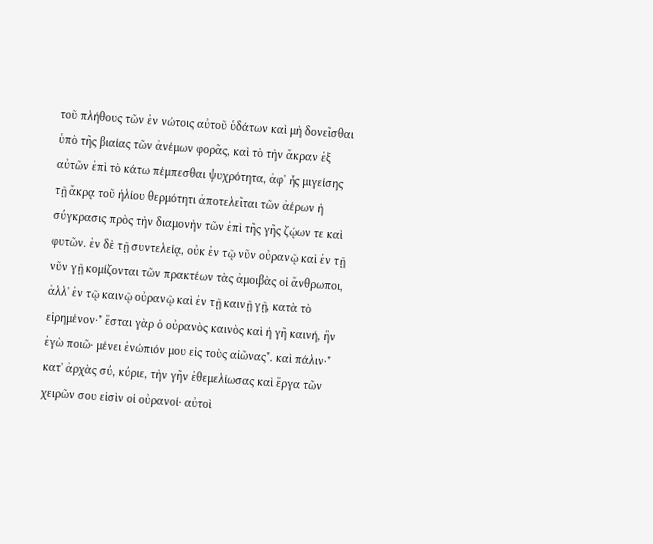τοῦ πλήθους τῶν ἐν νώτοις αὐτοῦ ὑδάτων καὶ μὴ δονεῖσθαι ὑπὸ τῆς βιαίας τῶν ἀνέμων φορᾶς, καὶ τὸ τὴν ἄκραν ἐξ αὐτῶν ἐπὶ τὸ κάτω πέμπεσθαι ψυχρότητα, ἀφ' ἧς μιγείσης τῇ ἄκρᾳ τοῦ ἡλίου θερμότητι ἀποτελεῖται τῶν ἀέρων ἡ σύγκρασις πρὸς τὴν διαμονὴν τῶν ἐπὶ τῆς γῆς ζῴων τε καὶ φυτῶν. ἐν δὲ τῇ συντελείᾳ, οὐκ ἐν τῷ νῦν οὐρανῷ καὶ ἐν τῇ νῦν γῇ κομίζονται τῶν πρακτέων τὰς ἀμοιβὰς οἱ ἄνθρωποι, ἀλλ' ἐν τῷ καινῷ οὐρανῷ καὶ ἐν τῇ καινῇ γῇ, κατὰ τὸ εἰρημένον·" ἔσται γὰρ ὁ οὐρανὸς καινὸς καὶ ἡ γῆ καινή, ἣν ἐγὼ ποιῶ· μένει ἐνώπιόν μου εἰς τοὺς αἰῶνας". καὶ πάλιν·" κατ' ἀρχὰς σύ, κύριε, τὴν γῆν ἐθεμελίωσας καὶ ἔργα τῶν χειρῶν σου εἰσὶν οἱ οὐρανοί· αὐτοὶ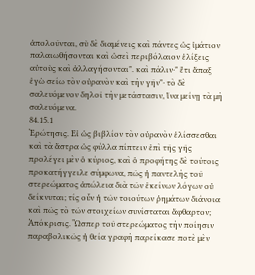ἀπολοῦνται, σὺ δὲ διαμένεις καὶ πάντες ὡς ἱμάτιον παλαιωθήσονται καὶ ὡσεὶ περιβόλαιον ἑλίξεις αὐτοὺς καὶ ἀλλαγήσονται". καὶ πάλιν·" ἔτι ἅπαξ ἐγὼ σείω τὸν οὐρανὸν καὶ τὴν γῆν"· τὸ δὲ σαλευόμενον δηλοῖ τὴν μετάστασιν, ἵνα μείνῃ τὰ μὴ σαλευόμενα.
84.15.1
Ἐρώτησις. Εἰ ὡς βιβλίον τὸν οὐρανὸν ἑλίσσεσθαι καὶ τὰ ἄστρα ὡς φύλλα πίπτειν ἐπὶ τῆς γῆς προλέγει μὲν ὁ κύριος, καὶ ὁ προφήτης δὲ τούτοις προκατήγγειλε σύμφωνα, πῶς ἡ παντελὴς τοῦ στερεώματος ἀπώλεια διὰ τῶν ἐκείνων λόγων οὐ δείκνυται; τίς οὖν ἡ τῶν τοιούτων ῥημάτων διάνοια καὶ πῶς τὸ τῶν στοιχείων συνίσταται ἄφθαρτον; Ἀπόκρισις. Ὥσπερ τοῦ στερεώματος τὴν ποίησιν παραβολικῶς ἡ θεία γραφὴ παρείκασε ποτὲ μὲν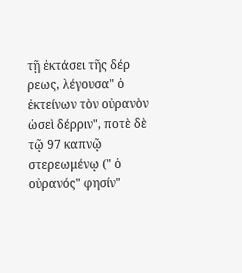τῇ ἐκτάσει τῆς δέρ ρεως, λέγουσα" ὁ ἐκτείνων τὸν οὐρανὸν ὡσεὶ δέρριν", ποτὲ δὲ τῷ 97 καπνῷ στερεωμένῳ (" ὁ οὐρανός" φησίν"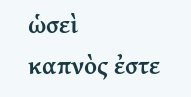ὡσεὶ καπνὸς ἐστε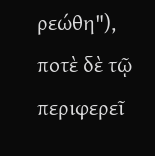ρεώθη"), ποτὲ δὲ τῷ περιφερεῖ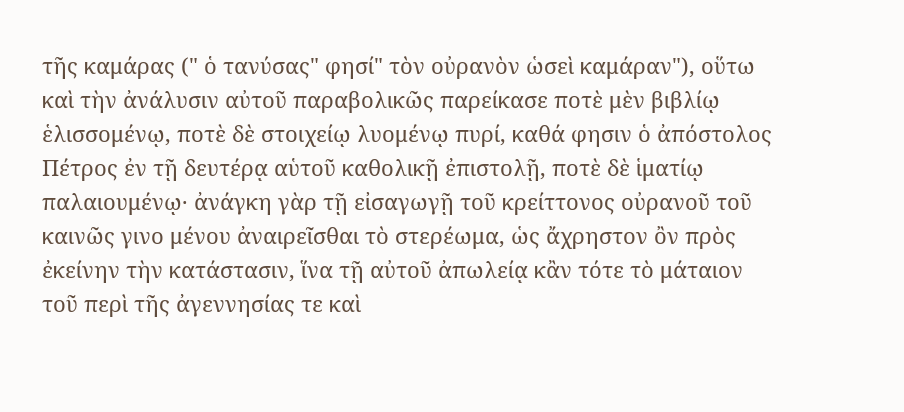τῆς καμάρας (" ὁ τανύσας" φησί" τὸν οὐρανὸν ὡσεὶ καμάραν"), οὕτω καὶ τὴν ἀνάλυσιν αὐτοῦ παραβολικῶς παρείκασε ποτὲ μὲν βιβλίῳ ἑλισσομένῳ, ποτὲ δὲ στοιχείῳ λυομένῳ πυρί, καθά φησιν ὁ ἀπόστολος Πέτρος ἐν τῇ δευτέρᾳ αὑτοῦ καθολικῇ ἐπιστολῇ, ποτὲ δὲ ἱματίῳ παλαιουμένῳ· ἀνάγκη γὰρ τῇ εἰσαγωγῇ τοῦ κρείττονος οὐρανοῦ τοῦ καινῶς γινο μένου ἀναιρεῖσθαι τὸ στερέωμα, ὡς ἄχρηστον ὂν πρὸς ἐκείνην τὴν κατάστασιν, ἵνα τῇ αὐτοῦ ἀπωλείᾳ κἂν τότε τὸ μάταιον τοῦ περὶ τῆς ἀγεννησίας τε καὶ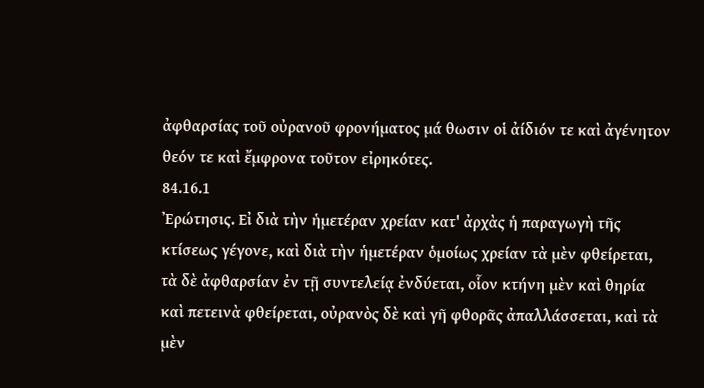ἀφθαρσίας τοῦ οὐρανοῦ φρονήματος μά θωσιν οἱ ἀίδιόν τε καὶ ἀγένητον θεόν τε καὶ ἔμφρονα τοῦτον εἰρηκότες.
84.16.1
Ἐρώτησις. Εἰ διὰ τὴν ἡμετέραν χρείαν κατ' ἀρχὰς ἡ παραγωγὴ τῆς κτίσεως γέγονε, καὶ διὰ τὴν ἡμετέραν ὁμοίως χρείαν τὰ μὲν φθείρεται, τὰ δὲ ἀφθαρσίαν ἐν τῇ συντελείᾳ ἐνδύεται, οἷον κτήνη μὲν καὶ θηρία καὶ πετεινὰ φθείρεται, οὐρανὸς δὲ καὶ γῆ φθορᾶς ἀπαλλάσσεται, καὶ τὰ μὲν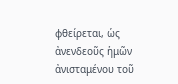φθείρεται, ὡς ἀνενδεοῦς ἡμῶν ἀνισταμένου τοῦ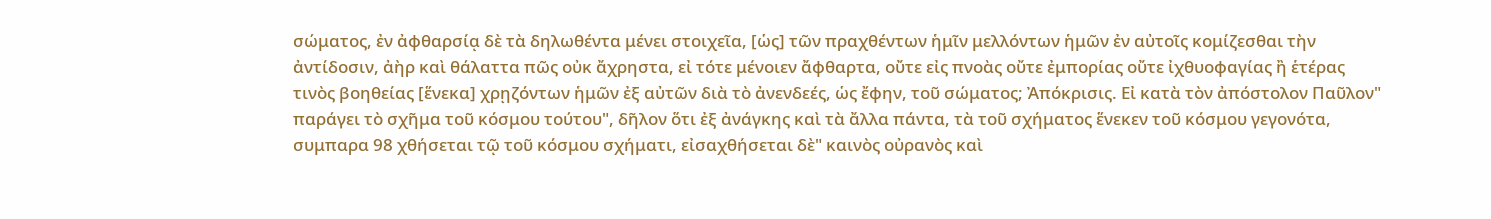σώματος, ἐν ἀφθαρσίᾳ δὲ τὰ δηλωθέντα μένει στοιχεῖα, [ὡς] τῶν πραχθέντων ἡμῖν μελλόντων ἡμῶν ἐν αὐτοῖς κομίζεσθαι τὴν ἀντίδοσιν, ἀὴρ καὶ θάλαττα πῶς οὐκ ἄχρηστα, εἰ τότε μένοιεν ἄφθαρτα, οὔτε εἰς πνοὰς οὔτε ἐμπορίας οὔτε ἰχθυοφαγίας ἢ ἑτέρας τινὸς βοηθείας [ἕνεκα] χρῃζόντων ἡμῶν ἐξ αὐτῶν διὰ τὸ ἀνενδεές, ὡς ἔφην, τοῦ σώματος; Ἀπόκρισις. Εἰ κατὰ τὸν ἀπόστολον Παῦλον" παράγει τὸ σχῆμα τοῦ κόσμου τούτου", δῆλον ὅτι ἐξ ἀνάγκης καὶ τὰ ἄλλα πάντα, τὰ τοῦ σχήματος ἕνεκεν τοῦ κόσμου γεγονότα, συμπαρα 98 χθήσεται τῷ τοῦ κόσμου σχήματι, εἰσαχθήσεται δὲ" καινὸς οὐρανὸς καὶ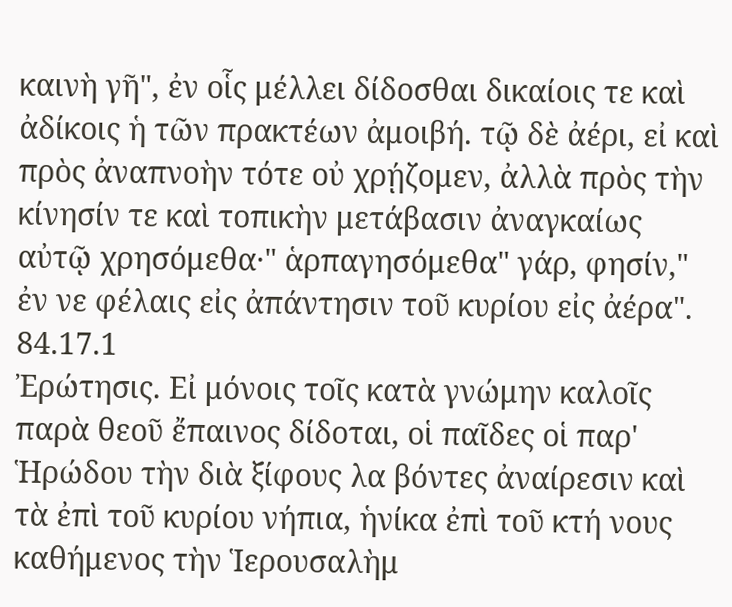καινὴ γῆ", ἐν οἷς μέλλει δίδοσθαι δικαίοις τε καὶ ἀδίκοις ἡ τῶν πρακτέων ἀμοιβή. τῷ δὲ ἀέρι, εἰ καὶ πρὸς ἀναπνοὴν τότε οὐ χρῄζομεν, ἀλλὰ πρὸς τὴν κίνησίν τε καὶ τοπικὴν μετάβασιν ἀναγκαίως αὐτῷ χρησόμεθα·" ἁρπαγησόμεθα" γάρ, φησίν," ἐν νε φέλαις εἰς ἀπάντησιν τοῦ κυρίου εἰς ἀέρα".
84.17.1
Ἐρώτησις. Εἰ μόνοις τοῖς κατὰ γνώμην καλοῖς παρὰ θεοῦ ἔπαινος δίδοται, οἱ παῖδες οἱ παρ' Ἡρώδου τὴν διὰ ξίφους λα βόντες ἀναίρεσιν καὶ τὰ ἐπὶ τοῦ κυρίου νήπια, ἡνίκα ἐπὶ τοῦ κτή νους καθήμενος τὴν Ἱερουσαλὴμ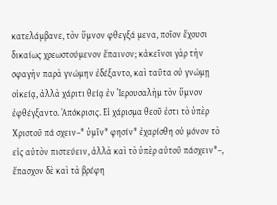κατελάμβανε, τὸν ὕμνον φθεγξά μενα, ποῖον ἔχουσι δικαίως χρεωστούμενον ἔπαινον; κἀκεῖνοι γὰρ τὴν σφαγὴν παρὰ γνώμην ἐδέξαντο, καὶ ταῦτα οὐ γνώμῃ οἰκείᾳ, ἀλλὰ χάριτι θείᾳ ἐν Ἱερουσαλὴμ τὸν ὕμνον ἐφθέγξαντο. Ἀπόκρισις. Εἰ χάρισμα θεοῦ ἐστι τὸ ὑπὲρ Χριστοῦ πά σχειν–" ὑμῖν" φησίν" ἐχαρίσθη οὐ μόνον τὸ εἰς αὐτὸν πιστεύειν, ἀλλὰ καὶ τὸ ὑπὲρ αὐτοῦ πάσχειν"–, ἔπασχον δὲ καὶ τὰ βρέφη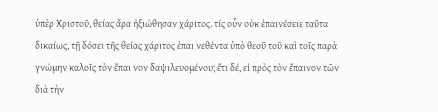ὑπὲρ Χριστοῦ, θείας ἄρα ἠξιώθησαν χάριτος. τίς οὖν οὐκ ἐπαινέσειε ταῦτα δικαίως, τῇ δόσει τῆς θείας χάριτος ἐπαι νεθέντα ὑπὸ θεοῦ τοῦ καὶ τοῖς παρὰ γνώμην καλοῖς τὸν ἔπαι νον δαψιλευομένου; ἔτι δέ, εἰ πρὸς τὸν ἔπαινον τῶν διὰ τὴν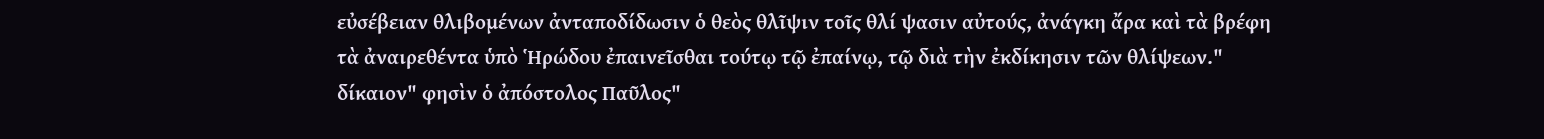εὐσέβειαν θλιβομένων ἀνταποδίδωσιν ὁ θεὸς θλῖψιν τοῖς θλί ψασιν αὐτούς, ἀνάγκη ἄρα καὶ τὰ βρέφη τὰ ἀναιρεθέντα ὑπὸ Ἡρώδου ἐπαινεῖσθαι τούτῳ τῷ ἐπαίνῳ, τῷ διὰ τὴν ἐκδίκησιν τῶν θλίψεων." δίκαιον" φησὶν ὁ ἀπόστολος Παῦλος"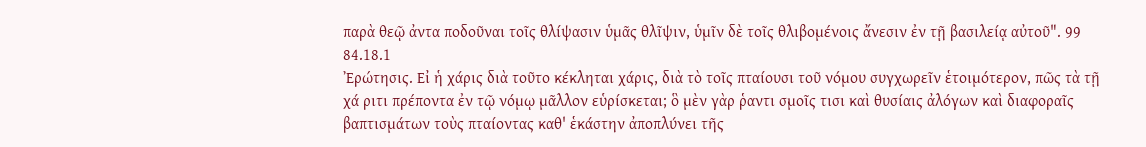παρὰ θεῷ ἀντα ποδοῦναι τοῖς θλίψασιν ὑμᾶς θλῖψιν, ὑμῖν δὲ τοῖς θλιβομένοις ἄνεσιν ἐν τῇ βασιλείᾳ αὐτοῦ". 99
84.18.1
Ἐρώτησις. Εἰ ἡ χάρις διὰ τοῦτο κέκληται χάρις, διὰ τὸ τοῖς πταίουσι τοῦ νόμου συγχωρεῖν ἑτοιμότερον, πῶς τὰ τῇ χά ριτι πρέποντα ἐν τῷ νόμῳ μᾶλλον εὑρίσκεται; ὃ μὲν γὰρ ῥαντι σμοῖς τισι καὶ θυσίαις ἀλόγων καὶ διαφοραῖς βαπτισμάτων τοὺς πταίοντας καθ' ἑκάστην ἀποπλύνει τῆς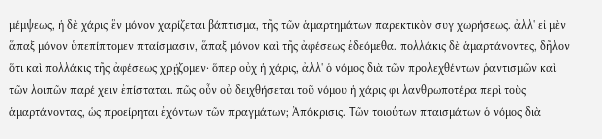μέμψεως, ἡ δὲ χάρις ἓν μόνον χαρίζεται βάπτισμα, τῆς τῶν ἁμαρτημάτων παρεκτικὸν συγ χωρήσεως. ἀλλ' εἰ μὲν ἅπαξ μόνον ὑπεπίπτομεν πταίσμασιν, ἅπαξ μόνον καὶ τῆς ἀφέσεως ἐδεόμεθα. πολλάκις δὲ ἁμαρτάνοντες, δῆλον ὅτι καὶ πολλάκις τῆς ἀφέσεως χρῄζομεν· ὅπερ οὐχ ἡ χάρις, ἀλλ' ὁ νόμος διὰ τῶν προλεχθέντων ῥαντισμῶν καὶ τῶν λοιπῶν παρέ χειν ἐπίσταται. πῶς οὖν οὐ δειχθήσεται τοῦ νόμου ἡ χάρις φι λανθρωποτέρα περὶ τοὺς ἁμαρτάνοντας, ὡς προείρηται ἐχόντων τῶν πραγμάτων; Ἀπόκρισις. Τῶν τοιούτων πταισμάτων ὁ νόμος διὰ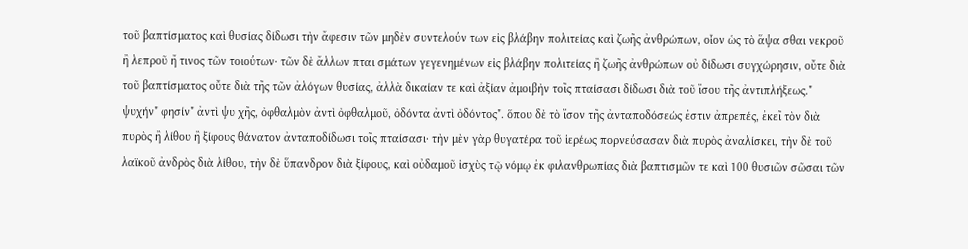τοῦ βαπτίσματος καὶ θυσίας δίδωσι τὴν ἄφεσιν τῶν μηδὲν συντελούν των εἰς βλάβην πολιτείας καὶ ζωῆς ἀνθρώπων, οἷον ὡς τὸ ἅψα σθαι νεκροῦ ἢ λεπροῦ ἤ τινος τῶν τοιούτων· τῶν δὲ ἄλλων πται σμάτων γεγενημένων εἰς βλάβην πολιτείας ἢ ζωῆς ἀνθρώπων οὐ δίδωσι συγχώρησιν, οὔτε διὰ τοῦ βαπτίσματος οὔτε διὰ τῆς τῶν ἀλόγων θυσίας, ἀλλὰ δικαίαν τε καὶ ἀξίαν ἀμοιβὴν τοῖς πταίσασι δίδωσι διὰ τοῦ ἴσου τῆς ἀντιπλήξεως." ψυχήν" φησίν" ἀντὶ ψυ χῆς, ὀφθαλμὸν ἀντὶ ὀφθαλμοῦ, ὀδόντα ἀντὶ ὀδόντος". ὅπου δὲ τὸ ἴσον τῆς ἀνταποδόσεώς ἐστιν ἀπρεπές, ἐκεῖ τὸν διὰ πυρὸς ἢ λίθου ἢ ξίφους θάνατον ἀνταποδίδωσι τοῖς πταίσασι· τὴν μὲν γὰρ θυγατέρα τοῦ ἱερέως πορνεύσασαν διὰ πυρὸς ἀναλίσκει, τὴν δὲ τοῦ λαϊκοῦ ἀνδρὸς διὰ λίθου, τὴν δὲ ὕπανδρον διὰ ξίφους, καὶ οὐδαμοῦ ἰσχὺς τῷ νόμῳ ἐκ φιλανθρωπίας διὰ βαπτισμῶν τε καὶ 100 θυσιῶν σῶσαι τῶν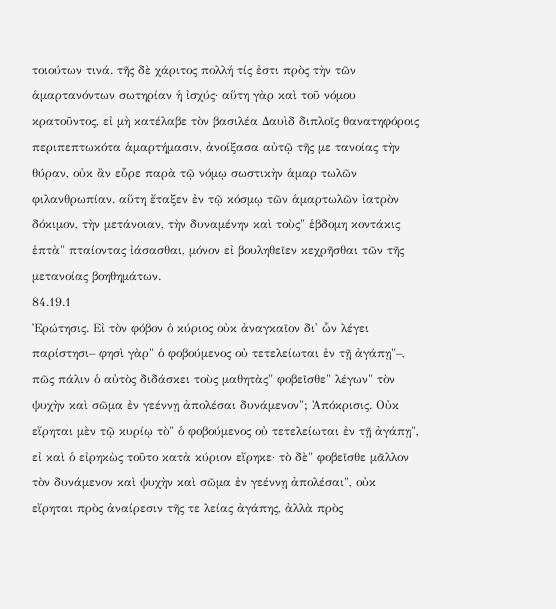τοιούτων τινά. τῆς δὲ χάριτος πολλή τίς ἐστι πρὸς τὴν τῶν ἁμαρτανόντων σωτηρίαν ἡ ἰσχύς· αὕτη γὰρ καὶ τοῦ νόμου κρατοῦντος, εἰ μὴ κατέλαβε τὸν βασιλέα Δαυὶδ διπλοῖς θανατηφόροις περιπεπτωκότα ἁμαρτήμασιν, ἀνοίξασα αὐτῷ τῆς με τανοίας τὴν θύραν, οὐκ ἂν εὗρε παρὰ τῷ νόμῳ σωστικὴν ἁμαρ τωλῶν φιλανθρωπίαν. αὕτη ἔταξεν ἐν τῷ κόσμῳ τῶν ἁμαρτωλῶν ἰατρὸν δόκιμον, τὴν μετάνοιαν, τὴν δυναμένην καὶ τοὺς" ἑβδομη κοντάκις ἑπτὰ" πταίοντας ἰάσασθαι, μόνον εἰ βουληθεῖεν κεχρῆσθαι τῶν τῆς μετανοίας βοηθημάτων.
84.19.1
Ἐρώτησις. Εἰ τὸν φόβον ὁ κύριος οὐκ ἀναγκαῖον δι' ὧν λέγει παρίστησι– φησὶ γὰρ" ὁ φοβούμενος οὐ τετελείωται ἐν τῇ ἀγάπῃ"–, πῶς πάλιν ὁ αὐτὸς διδάσκει τοὺς μαθητὰς" φοβεῖσθε" λέγων" τὸν ψυχὴν καὶ σῶμα ἐν γεέννῃ ἀπολέσαι δυνάμενον"; Ἀπόκρισις. Οὐκ εἴρηται μὲν τῷ κυρίῳ τὸ" ὁ φοβούμενος οὐ τετελείωται ἐν τῇ ἀγάπῃ", εἰ καὶ ὁ εἰρηκὼς τοῦτο κατὰ κύριον εἴρηκε· τὸ δὲ" φοβεῖσθε μᾶλλον τὸν δυνάμενον καὶ ψυχὴν καὶ σῶμα ἐν γεέννῃ ἀπολέσαι", οὐκ εἴρηται πρὸς ἀναίρεσιν τῆς τε λείας ἀγάπης, ἀλλὰ πρὸς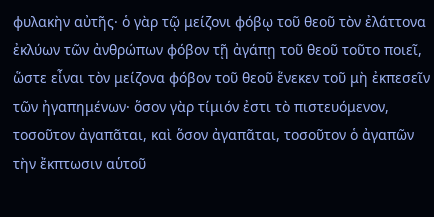φυλακὴν αὐτῆς· ὁ γὰρ τῷ μείζονι φόβῳ τοῦ θεοῦ τὸν ἐλάττονα ἐκλύων τῶν ἀνθρώπων φόβον τῇ ἀγάπῃ τοῦ θεοῦ τοῦτο ποιεῖ, ὥστε εἶναι τὸν μείζονα φόβον τοῦ θεοῦ ἕνεκεν τοῦ μὴ ἐκπεσεῖν τῶν ἠγαπημένων· ὅσον γὰρ τίμιόν ἐστι τὸ πιστευόμενον, τοσοῦτον ἀγαπᾶται, καὶ ὅσον ἀγαπᾶται, τοσοῦτον ὁ ἀγαπῶν τὴν ἔκπτωσιν αὑτοῦ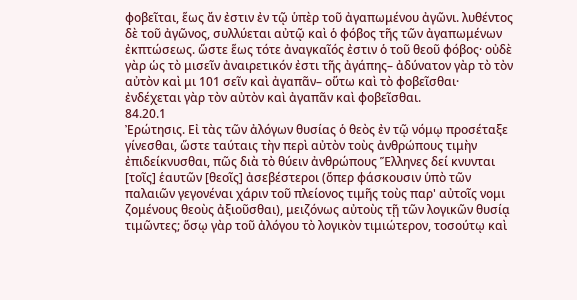φοβεῖται, ἕως ἄν ἐστιν ἐν τῷ ὑπὲρ τοῦ ἀγαπωμένου ἀγῶνι. λυθέντος δὲ τοῦ ἀγῶνος, συλλύεται αὐτῷ καὶ ὁ φόβος τῆς τῶν ἀγαπωμένων ἐκπτώσεως. ὥστε ἕως τότε ἀναγκαῖός ἐστιν ὁ τοῦ θεοῦ φόβος· οὐδὲ γὰρ ὡς τὸ μισεῖν ἀναιρετικόν ἐστι τῆς ἀγάπης– ἀδύνατον γὰρ τὸ τὸν αὐτὸν καὶ μι 101 σεῖν καὶ ἀγαπᾶν– οὕτω καὶ τὸ φοβεῖσθαι· ἐνδέχεται γὰρ τὸν αὐτὸν καὶ ἀγαπᾶν καὶ φοβεῖσθαι.
84.20.1
Ἐρώτησις. Εἰ τὰς τῶν ἀλόγων θυσίας ὁ θεὸς ἐν τῷ νόμῳ προσέταξε γίνεσθαι, ὥστε ταύταις τὴν περὶ αὐτὸν τοὺς ἀνθρώπους τιμὴν ἐπιδείκνυσθαι, πῶς διὰ τὸ θύειν ἀνθρώπους Ἕλληνες δεί κνυνται [τοῖς] ἑαυτῶν [θεοῖς] ἀσεβέστεροι (ὅπερ φάσκουσιν ὑπὸ τῶν παλαιῶν γεγονέναι χάριν τοῦ πλείονος τιμῆς τοὺς παρ' αὐτοῖς νομι ζομένους θεοὺς ἀξιοῦσθαι), μειζόνως αὐτοὺς τῇ τῶν λογικῶν θυσίᾳ τιμῶντες; ὅσῳ γὰρ τοῦ ἀλόγου τὸ λογικὸν τιμιώτερον, τοσούτῳ καὶ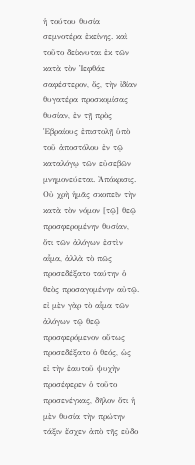ἡ τούτου θυσία σεμνοτέρα ἐκείνης. καὶ τοῦτο δείκνυται ἐκ τῶν κατὰ τὸν Ἰεφθάε σαφέστερον, ὅς, τὴν ἰδίαν θυγατέρα προσκομίσας θυσίαν, ἐν τῇ πρὸς Ἑβραίους ἐπιστολῇ ὑπὸ τοῦ ἀποστόλου ἐν τῷ καταλόγῳ τῶν εὐσεβῶν μνημονεύεται. Ἀπόκρισις. Οὐ χρὴ ἡμᾶς σκοπεῖν τὴν κατὰ τὸν νόμον [τῷ] θεῷ προσφερομένην θυσίαν, ὅτι τῶν ἀλόγων ἐστὶν αἷμα, ἀλλὰ τὸ πῶς προσεδέξατο ταύτην ὁ θεὸς προσαγομένην αὐτῷ. εἰ μὲν γὰρ τὸ αἷμα τῶν ἀλόγων τῷ θεῷ προσφερόμενον οὕτως προσεδέξατο ὁ θεός, ὡς εἰ τὴν ἑαυτοῦ ψυχὴν προσέφερεν ὁ τοῦτο προσενέγκας, δῆλον ὅτι ἡ μὲν θυσία τὴν πρώτην τάξιν ἔσχεν ἀπὸ τῆς εὐδο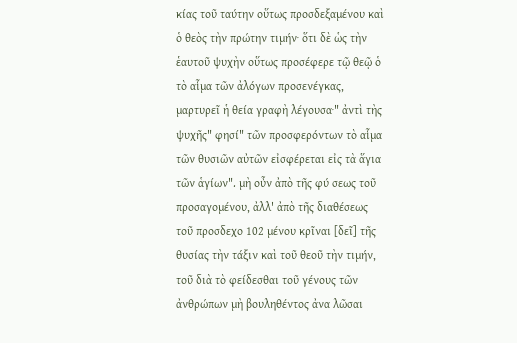κίας τοῦ ταύτην οὕτως προσδεξαμένου καὶ ὁ θεὸς τὴν πρώτην τιμήν· ὅτι δὲ ὡς τὴν ἑαυτοῦ ψυχὴν οὕτως προσέφερε τῷ θεῷ ὁ τὸ αἷμα τῶν ἀλόγων προσενέγκας, μαρτυρεῖ ἡ θεία γραφὴ λέγουσα·" ἀντὶ τὴς ψυχῆς" φησί" τῶν προσφερόντων τὸ αἷμα τῶν θυσιῶν αὐτῶν εἰσφέρεται εἰς τὰ ἅγια τῶν ἁγίων". μὴ οὖν ἀπὸ τῆς φύ σεως τοῦ προσαγομένου, ἀλλ' ἀπὸ τῆς διαθέσεως τοῦ προσδεχο 102 μένου κρῖναι [δεῖ] τῆς θυσίας τὴν τάξιν καὶ τοῦ θεοῦ τὴν τιμήν, τοῦ διὰ τὸ φείδεσθαι τοῦ γένους τῶν ἀνθρώπων μὴ βουληθέντος ἀνα λῶσαι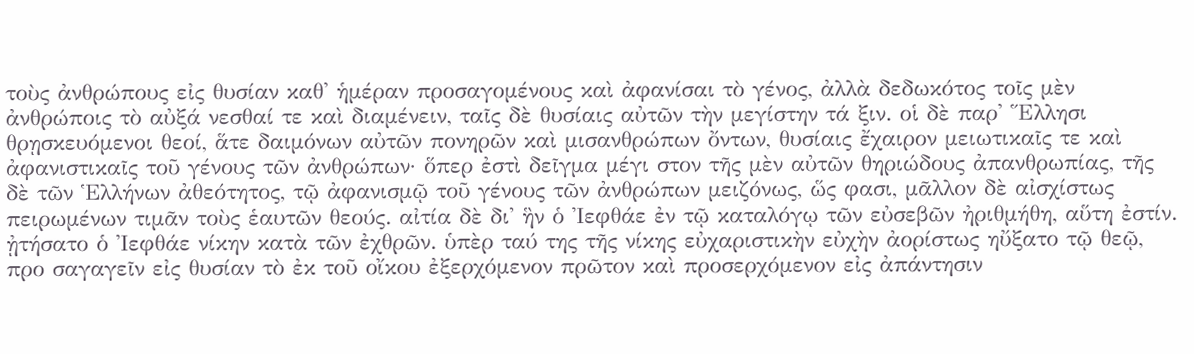τοὺς ἀνθρώπους εἰς θυσίαν καθ' ἡμέραν προσαγομένους καὶ ἀφανίσαι τὸ γένος, ἀλλὰ δεδωκότος τοῖς μὲν ἀνθρώποις τὸ αὐξά νεσθαί τε καὶ διαμένειν, ταῖς δὲ θυσίαις αὐτῶν τὴν μεγίστην τά ξιν. οἱ δὲ παρ' Ἕλλησι θρῃσκευόμενοι θεοί, ἅτε δαιμόνων αὐτῶν πονηρῶν καὶ μισανθρώπων ὄντων, θυσίαις ἔχαιρον μειωτικαῖς τε καὶ ἀφανιστικαῖς τοῦ γένους τῶν ἀνθρώπων· ὅπερ ἐστὶ δεῖγμα μέγι στον τῆς μὲν αὐτῶν θηριώδους ἀπανθρωπίας, τῆς δὲ τῶν Ἑλλήνων ἀθεότητος, τῷ ἀφανισμῷ τοῦ γένους τῶν ἀνθρώπων μειζόνως, ὥς φασι, μᾶλλον δὲ αἰσχίστως πειρωμένων τιμᾶν τοὺς ἑαυτῶν θεούς. αἰτία δὲ δι' ἣν ὁ Ἰεφθάε ἐν τῷ καταλόγῳ τῶν εὐσεβῶν ἠριθμήθη, αὕτη ἐστίν. ᾐτήσατο ὁ Ἰεφθάε νίκην κατὰ τῶν ἐχθρῶν. ὑπὲρ ταύ της τῆς νίκης εὐχαριστικὴν εὐχὴν ἀορίστως ηὔξατο τῷ θεῷ, προ σαγαγεῖν εἰς θυσίαν τὸ ἐκ τοῦ οἴκου ἐξερχόμενον πρῶτον καὶ προσερχόμενον εἰς ἀπάντησιν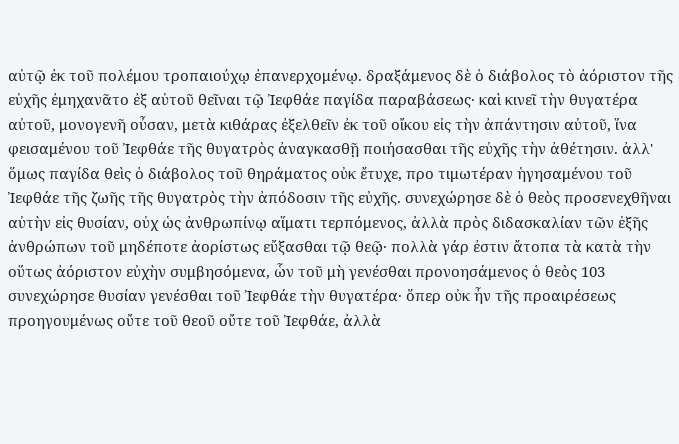αὐτῷ ἐκ τοῦ πολέμου τροπαιούχῳ ἐπανερχομένῳ. δραξάμενος δὲ ὁ διάβολος τὸ ἀόριστον τῆς εὐχῆς ἐμηχανᾶτο ἐξ αὐτοῦ θεῖναι τῷ Ἰεφθάε παγίδα παραβάσεως· καὶ κινεῖ τὴν θυγατέρα αὐτοῦ, μονογενῆ οὖσαν, μετὰ κιθάρας ἐξελθεῖν ἐκ τοῦ οἴκου εἰς τὴν ἀπάντησιν αὐτοῦ, ἵνα φεισαμένου τοῦ Ἰεφθάε τῆς θυγατρὸς ἀναγκασθῇ ποιήσασθαι τῆς εὐχῆς τὴν ἀθέτησιν. ἀλλ' ὅμως παγίδα θεὶς ὁ διάβολος τοῦ θηράματος οὐκ ἔτυχε, προ τιμωτέραν ἡγησαμένου τοῦ Ἰεφθάε τῆς ζωῆς τῆς θυγατρὸς τὴν ἀπόδοσιν τῆς εὐχῆς. συνεχώρησε δὲ ὁ θεὸς προσενεχθῆναι αὐτὴν εἰς θυσίαν, οὐχ ὡς ἀνθρωπίνῳ αἵματι τερπόμενος, ἀλλὰ πρὸς διδασκαλίαν τῶν ἑξῆς ἀνθρώπων τοῦ μηδέποτε ἀορίστως εὔξασθαι τῷ θεῷ· πολλὰ γάρ ἐστιν ἄτοπα τὰ κατὰ τὴν οὕτως ἀόριστον εὐχὴν συμβησόμενα, ὧν τοῦ μὴ γενέσθαι προνοησάμενος ὁ θεὸς 103 συνεχώρησε θυσίαν γενέσθαι τοῦ Ἰεφθάε τὴν θυγατέρα· ὅπερ οὐκ ἦν τῆς προαιρέσεως προηγουμένως οὔτε τοῦ θεοῦ οὔτε τοῦ Ἰεφθάε, ἀλλὰ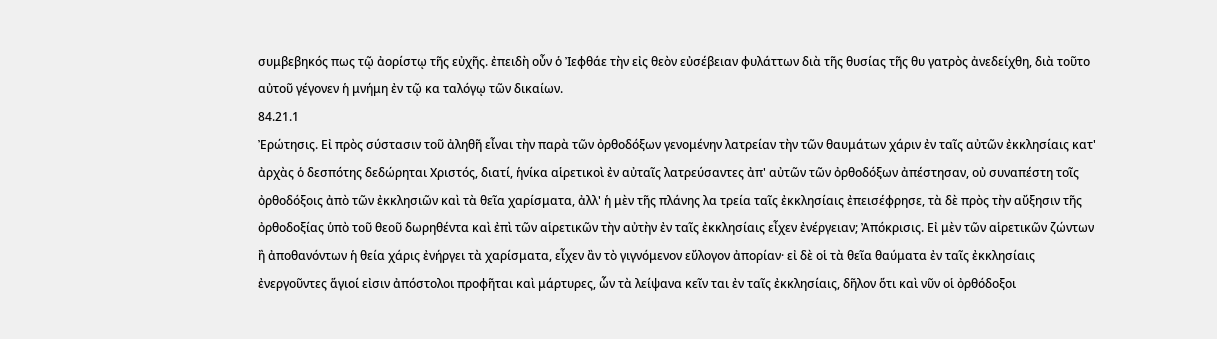συμβεβηκός πως τῷ ἀορίστῳ τῆς εὐχῆς. ἐπειδὴ οὖν ὁ Ἰεφθάε τὴν εἰς θεὸν εὐσέβειαν φυλάττων διὰ τῆς θυσίας τῆς θυ γατρὸς ἀνεδείχθη, διὰ τοῦτο αὐτοῦ γέγονεν ἡ μνήμη ἐν τῷ κα ταλόγῳ τῶν δικαίων.
84.21.1
Ἐρώτησις. Εἰ πρὸς σύστασιν τοῦ ἀληθῆ εἶναι τὴν παρὰ τῶν ὀρθοδόξων γενομένην λατρείαν τὴν τῶν θαυμάτων χάριν ἐν ταῖς αὐτῶν ἐκκλησίαις κατ' ἀρχὰς ὁ δεσπότης δεδώρηται Χριστός, διατί, ἡνίκα αἱρετικοὶ ἐν αὐταῖς λατρεύσαντες ἀπ' αὐτῶν τῶν ὀρθοδόξων ἀπέστησαν, οὐ συναπέστη τοῖς ὀρθοδόξοις ἀπὸ τῶν ἐκκλησιῶν καὶ τὰ θεῖα χαρίσματα, ἀλλ' ἡ μὲν τῆς πλάνης λα τρεία ταῖς ἐκκλησίαις ἐπεισέφρησε, τὰ δὲ πρὸς τὴν αὔξησιν τῆς ὀρθοδοξίας ὑπὸ τοῦ θεοῦ δωρηθέντα καὶ ἐπὶ τῶν αἱρετικῶν τὴν αὐτὴν ἐν ταῖς ἐκκλησίαις εἶχεν ἐνέργειαν; Ἀπόκρισις. Εἰ μὲν τῶν αἱρετικῶν ζώντων ἢ ἀποθανόντων ἡ θεία χάρις ἐνήργει τὰ χαρίσματα, εἶχεν ἂν τὸ γιγνόμενον εὔλογον ἀπορίαν· εἰ δὲ οἱ τὰ θεῖα θαύματα ἐν ταῖς ἐκκλησίαις ἐνεργοῦντες ἅγιοί εἰσιν ἀπόστολοι προφῆται καὶ μάρτυρες, ὧν τὰ λείψανα κεῖν ται ἐν ταῖς ἐκκλησίαις, δῆλον ὅτι καὶ νῦν οἱ ὀρθόδοξοι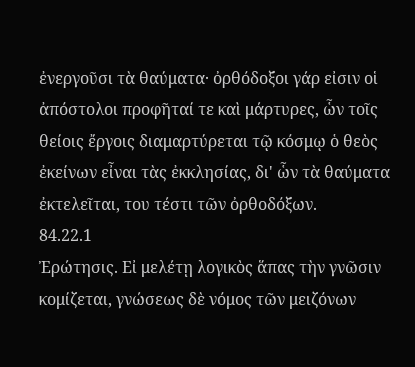ἐνεργοῦσι τὰ θαύματα· ὀρθόδοξοι γάρ εἰσιν οἱ ἀπόστολοι προφῆταί τε καὶ μάρτυρες, ὧν τοῖς θείοις ἔργοις διαμαρτύρεται τῷ κόσμῳ ὁ θεὸς ἐκείνων εἶναι τὰς ἐκκλησίας, δι' ὧν τὰ θαύματα ἐκτελεῖται, του τέστι τῶν ὀρθοδόξων.
84.22.1
Ἐρώτησις. Εἰ μελέτῃ λογικὸς ἅπας τὴν γνῶσιν κομίζεται, γνώσεως δὲ νόμος τῶν μειζόνων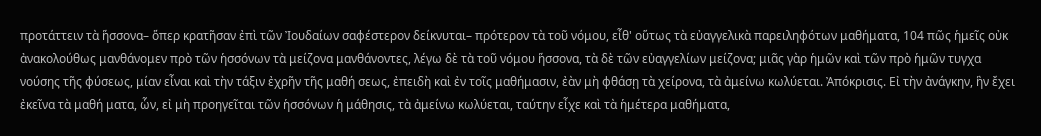προτάττειν τὰ ἥσσονα– ὅπερ κρατῆσαν ἐπὶ τῶν Ἰουδαίων σαφέστερον δείκνυται– πρότερον τὰ τοῦ νόμου, εἶθ' οὕτως τὰ εὐαγγελικὰ παρειληφότων μαθήματα, 104 πῶς ἡμεῖς οὐκ ἀνακολούθως μανθάνομεν πρὸ τῶν ἡσσόνων τὰ μείζονα μανθάνοντες, λέγω δὲ τὰ τοῦ νόμου ἥσσονα, τὰ δὲ τῶν εὐαγγελίων μείζονα; μιᾶς γὰρ ἡμῶν καὶ τῶν πρὸ ἡμῶν τυγχα νούσης τῆς φύσεως, μίαν εἶναι καὶ τὴν τάξιν ἐχρῆν τῆς μαθή σεως, ἐπειδὴ καὶ ἐν τοῖς μαθήμασιν, ἐὰν μὴ φθάσῃ τὰ χείρονα, τὰ ἀμείνω κωλύεται. Ἀπόκρισις. Εἰ τὴν ἀνάγκην, ἣν ἔχει ἐκεῖνα τὰ μαθή ματα, ὧν, εἰ μὴ προηγεῖται τῶν ἡσσόνων ἡ μάθησις, τὰ ἀμείνω κωλύεται, ταύτην εἶχε καὶ τὰ ἡμέτερα μαθήματα,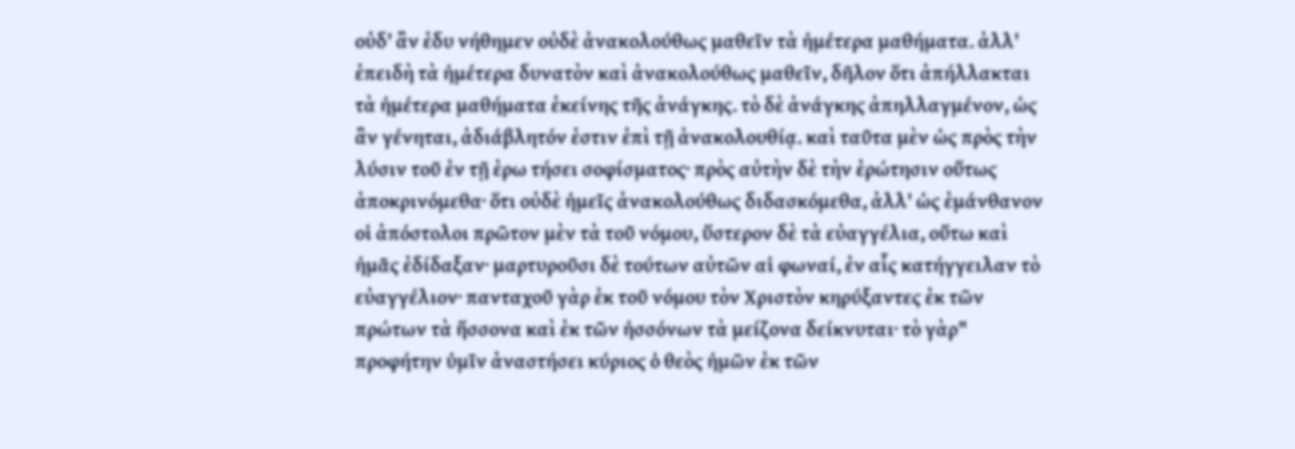οὐδ' ἂν ἐδυ νήθημεν οὐδὲ ἀνακολούθως μαθεῖν τὰ ἡμέτερα μαθήματα. ἀλλ' ἐπειδὴ τὰ ἡμέτερα δυνατὸν καὶ ἀνακολούθως μαθεῖν, δῆλον ὅτι ἀπήλλακται τὰ ἡμέτερα μαθήματα ἐκείνης τῆς ἀνάγκης. τὸ δὲ ἀνάγκης ἀπηλλαγμένον, ὡς ἂν γένηται, ἀδιάβλητόν ἐστιν ἐπὶ τῇ ἀνακολουθίᾳ. καὶ ταῦτα μὲν ὡς πρὸς τὴν λύσιν τοῦ ἐν τῇ ἐρω τήσει σοφίσματος· πρὸς αὐτὴν δὲ τὴν ἐρώτησιν οὕτως ἀποκρινόμεθα· ὅτι οὐδὲ ἡμεῖς ἀνακολούθως διδασκόμεθα, ἀλλ' ὡς ἐμάνθανον οἱ ἀπόστολοι πρῶτον μὲν τὰ τοῦ νόμου, ὕστερον δὲ τὰ εὐαγγέλια, οὕτω καὶ ἡμᾶς ἐδίδαξαν· μαρτυροῦσι δὲ τούτων αὐτῶν αἱ φωναί, ἐν αἷς κατήγγειλαν τὸ εὐαγγέλιον· πανταχοῦ γὰρ ἐκ τοῦ νόμου τὸν Χριστὸν κηρύξαντες ἐκ τῶν πρώτων τὰ ἥσσονα καὶ ἐκ τῶν ἡσσόνων τὰ μείζονα δείκνυται· τὸ γὰρ" προφήτην ὑμῖν ἀναστήσει κύριος ὁ θεὸς ἡμῶν ἐκ τῶν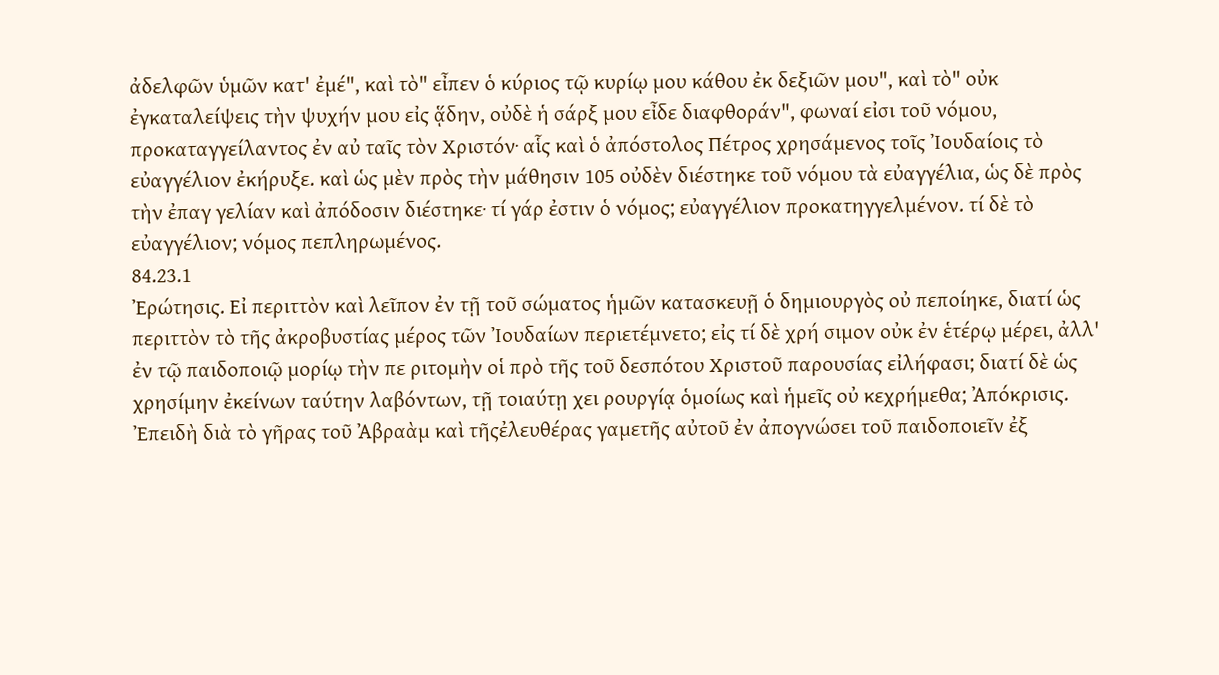ἀδελφῶν ὑμῶν κατ' ἐμέ", καὶ τὸ" εἶπεν ὁ κύριος τῷ κυρίῳ μου κάθου ἐκ δεξιῶν μου", καὶ τὸ" οὐκ ἐγκαταλείψεις τὴν ψυχήν μου εἰς ᾅδην, οὐδὲ ἡ σάρξ μου εἶδε διαφθοράν", φωναί εἰσι τοῦ νόμου, προκαταγγείλαντος ἐν αὐ ταῖς τὸν Χριστόν· αἷς καὶ ὁ ἀπόστολος Πέτρος χρησάμενος τοῖς Ἰουδαίοις τὸ εὐαγγέλιον ἐκήρυξε. καὶ ὡς μὲν πρὸς τὴν μάθησιν 105 οὐδὲν διέστηκε τοῦ νόμου τὰ εὐαγγέλια, ὡς δὲ πρὸς τὴν ἐπαγ γελίαν καὶ ἀπόδοσιν διέστηκε· τί γάρ ἐστιν ὁ νόμος; εὐαγγέλιον προκατηγγελμένον. τί δὲ τὸ εὐαγγέλιον; νόμος πεπληρωμένος.
84.23.1
Ἐρώτησις. Εἰ περιττὸν καὶ λεῖπον ἐν τῇ τοῦ σώματος ἡμῶν κατασκευῇ ὁ δημιουργὸς οὐ πεποίηκε, διατί ὡς περιττὸν τὸ τῆς ἀκροβυστίας μέρος τῶν Ἰουδαίων περιετέμνετο; εἰς τί δὲ χρή σιμον οὐκ ἐν ἑτέρῳ μέρει, ἀλλ' ἐν τῷ παιδοποιῷ μορίῳ τὴν πε ριτομὴν οἱ πρὸ τῆς τοῦ δεσπότου Χριστοῦ παρουσίας εἰλήφασι; διατί δὲ ὡς χρησίμην ἐκείνων ταύτην λαβόντων, τῇ τοιαύτῃ χει ρουργίᾳ ὁμοίως καὶ ἡμεῖς οὐ κεχρήμεθα; Ἀπόκρισις. Ἐπειδὴ διὰ τὸ γῆρας τοῦ Ἀβραὰμ καὶ τῆςἐλευθέρας γαμετῆς αὐτοῦ ἐν ἀπογνώσει τοῦ παιδοποιεῖν ἐξ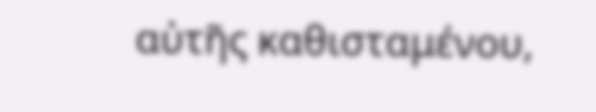αὐτῆς καθισταμένου,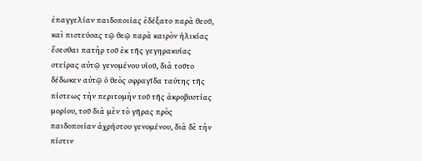ἐπαγγελίαν παιδοποιίας ἐδέξατο παρὰ θεοῦ, καὶ πιστεύσας τῷ θεῷ παρὰ καιρὸν ἡλικίας ἔσεσθαι πατὴρ τοῦ ἐκ τῆς γεγηρακυίας στείρας αὐτῷ γενομένου υἱοῦ, διὰ τοῦτο δέδωκεν αὐτῷ ὁ θεὸς σφραγῖδα ταύτης τῆς πίστεως τὴν περιτομὴν τοῦ τῆς ἀκροβυστίας μορίου, τοῦ διὰ μὲν τὸ γῆρας πρὸς παιδοποιίαν ἀχρήστου γενομένου, διὰ δὲ τὴν πίστιν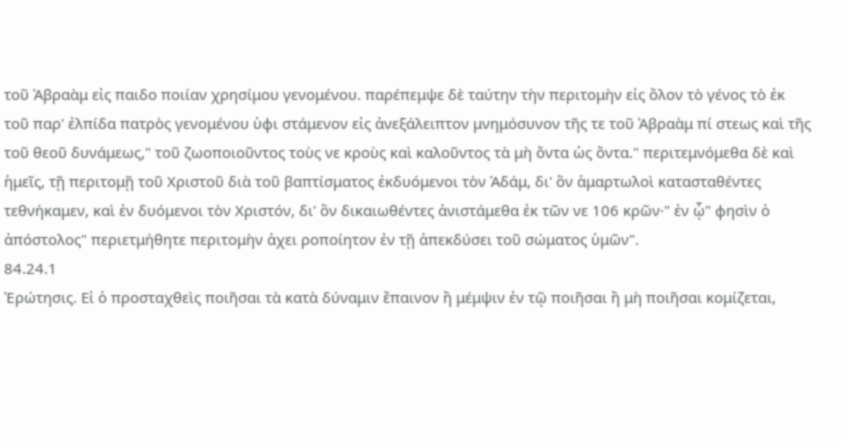τοῦ Ἀβραὰμ εἰς παιδο ποιίαν χρησίμου γενομένου. παρέπεμψε δὲ ταύτην τὴν περιτομὴν εἰς ὅλον τὸ γένος τὸ ἐκ τοῦ παρ' ἐλπίδα πατρὸς γενομένου ὑφι στάμενον εἰς ἀνεξάλειπτον μνημόσυνον τῆς τε τοῦ Ἀβραὰμ πί στεως καὶ τῆς τοῦ θεοῦ δυνάμεως," τοῦ ζωοποιοῦντος τοὺς νε κροὺς καὶ καλοῦντος τὰ μὴ ὄντα ὡς ὄντα." περιτεμνόμεθα δὲ καὶ ἡμεῖς, τῇ περιτομῇ τοῦ Χριστοῦ διὰ τοῦ βαπτίσματος ἐκδυόμενοι τὸν Ἀδάμ, δι' ὃν ἁμαρτωλοὶ κατασταθέντες τεθνήκαμεν, καὶ ἐν δυόμενοι τὸν Χριστόν, δι' ὃν δικαιωθέντες ἀνιστάμεθα ἐκ τῶν νε 106 κρῶν·" ἐν ᾧ" φησὶν ὁ ἀπόστολος" περιετμήθητε περιτομὴν ἀχει ροποίητον ἐν τῇ ἀπεκδύσει τοῦ σώματος ὑμῶν".
84.24.1
Ἐρώτησις. Εἰ ὁ προσταχθεὶς ποιῆσαι τὰ κατὰ δύναμιν ἔπαινον ἢ μέμψιν ἐν τῷ ποιῆσαι ἢ μὴ ποιῆσαι κομίζεται,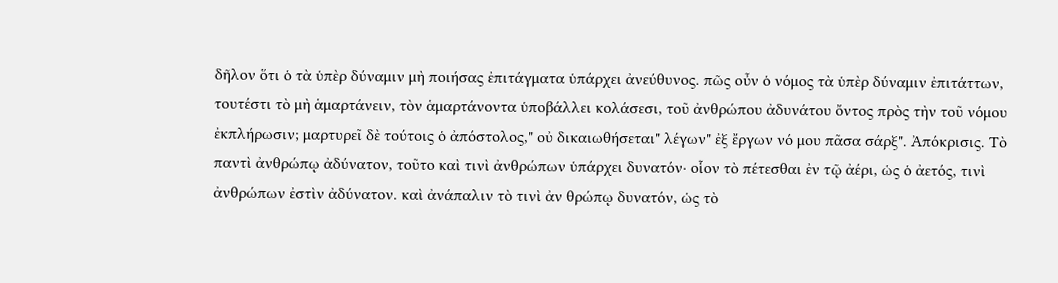δῆλον ὅτι ὁ τὰ ὑπὲρ δύναμιν μὴ ποιήσας ἐπιτάγματα ὑπάρχει ἀνεύθυνος. πῶς οὖν ὁ νόμος τὰ ὑπὲρ δύναμιν ἐπιτάττων, τουτέστι τὸ μὴ ἁμαρτάνειν, τὸν ἁμαρτάνοντα ὑποβάλλει κολάσεσι, τοῦ ἀνθρώπου ἀδυνάτου ὄντος πρὸς τὴν τοῦ νόμου ἐκπλήρωσιν; μαρτυρεῖ δὲ τούτοις ὁ ἀπόστολος," οὐ δικαιωθήσεται" λέγων" ἐξ ἔργων νό μου πᾶσα σάρξ". Ἀπόκρισις. Τὸ παντὶ ἀνθρώπῳ ἀδύνατον, τοῦτο καὶ τινὶ ἀνθρώπων ὑπάρχει δυνατόν· οἷον τὸ πέτεσθαι ἐν τῷ ἀέρι, ὡς ὁ ἀετός, τινὶ ἀνθρώπων ἐστὶν ἀδύνατον. καὶ ἀνάπαλιν τὸ τινὶ ἀν θρώπῳ δυνατόν, ὡς τὸ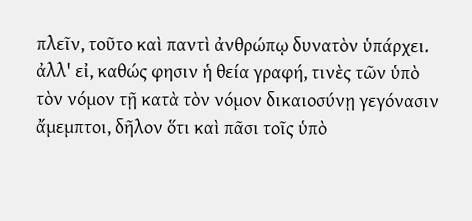πλεῖν, τοῦτο καὶ παντὶ ἀνθρώπῳ δυνατὸν ὑπάρχει. ἀλλ' εἰ, καθώς φησιν ἡ θεία γραφή, τινὲς τῶν ὑπὸ τὸν νόμον τῇ κατὰ τὸν νόμον δικαιοσύνῃ γεγόνασιν ἄμεμπτοι, δῆλον ὅτι καὶ πᾶσι τοῖς ὑπὸ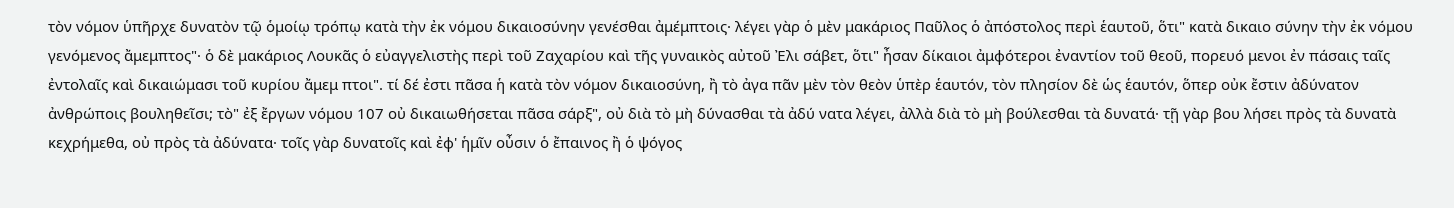τὸν νόμον ὑπῆρχε δυνατὸν τῷ ὁμοίῳ τρόπῳ κατὰ τὴν ἐκ νόμου δικαιοσύνην γενέσθαι ἀμέμπτοις· λέγει γὰρ ὁ μὲν μακάριος Παῦλος ὁ ἀπόστολος περὶ ἑαυτοῦ, ὅτι" κατὰ δικαιο σύνην τὴν ἐκ νόμου γενόμενος ἄμεμπτος"· ὁ δὲ μακάριος Λουκᾶς ὁ εὐαγγελιστὴς περὶ τοῦ Ζαχαρίου καὶ τῆς γυναικὸς αὐτοῦ Ἐλι σάβετ, ὅτι" ἦσαν δίκαιοι ἀμφότεροι ἐναντίον τοῦ θεοῦ, πορευό μενοι ἐν πάσαις ταῖς ἐντολαῖς καὶ δικαιώμασι τοῦ κυρίου ἄμεμ πτοι". τί δέ ἐστι πᾶσα ἡ κατὰ τὸν νόμον δικαιοσύνη, ἢ τὸ ἀγα πᾶν μὲν τὸν θεὸν ὑπὲρ ἑαυτόν, τὸν πλησίον δὲ ὡς ἑαυτόν, ὅπερ οὐκ ἔστιν ἀδύνατον ἀνθρώποις βουληθεῖσι; τὸ" ἐξ ἔργων νόμου 107 οὐ δικαιωθήσεται πᾶσα σάρξ", οὐ διὰ τὸ μὴ δύνασθαι τὰ ἀδύ νατα λέγει, ἀλλὰ διὰ τὸ μὴ βούλεσθαι τὰ δυνατά· τῇ γὰρ βου λήσει πρὸς τὰ δυνατὰ κεχρήμεθα, οὐ πρὸς τὰ ἀδύνατα· τοῖς γὰρ δυνατοῖς καὶ ἐφ' ἡμῖν οὖσιν ὁ ἔπαινος ἢ ὁ ψόγος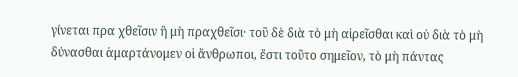γίνεται πρα χθεῖσιν ἢ μὴ πραχθεῖσι· τοῦ δὲ διὰ τὸ μὴ αἱρεῖσθαι καὶ οὐ διὰ τὸ μὴ δύνασθαι ἁμαρτάνομεν οἱ ἄνθρωποι, ἔστι τοῦτο σημεῖον, τὸ μὴ πάντας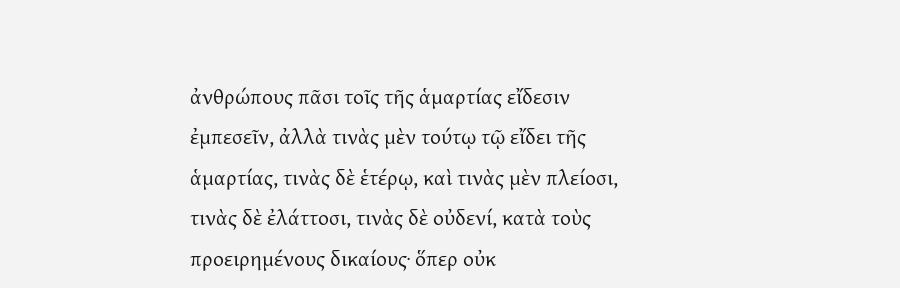ἀνθρώπους πᾶσι τοῖς τῆς ἁμαρτίας εἴδεσιν ἐμπεσεῖν, ἀλλὰ τινὰς μὲν τούτῳ τῷ εἴδει τῆς ἁμαρτίας, τινὰς δὲ ἑτέρῳ, καὶ τινὰς μὲν πλείοσι, τινὰς δὲ ἐλάττοσι, τινὰς δὲ οὐδενί, κατὰ τοὺς προειρημένους δικαίους· ὅπερ οὐκ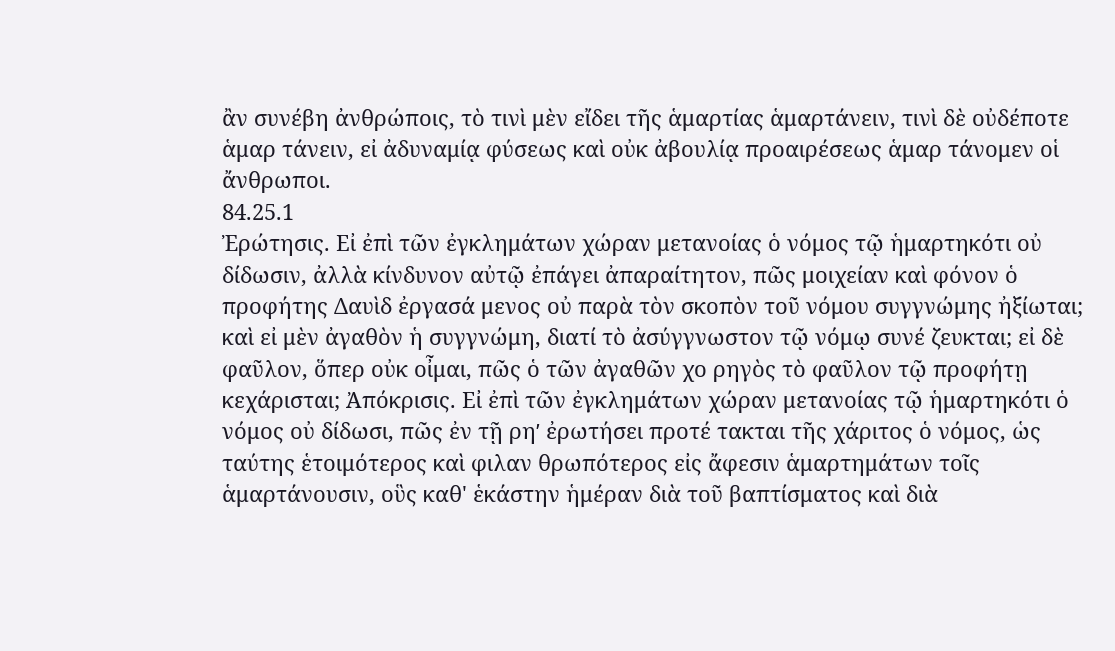ἂν συνέβη ἀνθρώποις, τὸ τινὶ μὲν εἴδει τῆς ἁμαρτίας ἁμαρτάνειν, τινὶ δὲ οὐδέποτε ἁμαρ τάνειν, εἰ ἀδυναμίᾳ φύσεως καὶ οὐκ ἀβουλίᾳ προαιρέσεως ἁμαρ τάνομεν οἱ ἄνθρωποι.
84.25.1
Ἐρώτησις. Εἰ ἐπὶ τῶν ἐγκλημάτων χώραν μετανοίας ὁ νόμος τῷ ἡμαρτηκότι οὐ δίδωσιν, ἀλλὰ κίνδυνον αὐτῷ ἐπάγει ἀπαραίτητον, πῶς μοιχείαν καὶ φόνον ὁ προφήτης Δαυὶδ ἐργασά μενος οὐ παρὰ τὸν σκοπὸν τοῦ νόμου συγγνώμης ἠξίωται; καὶ εἰ μὲν ἀγαθὸν ἡ συγγνώμη, διατί τὸ ἀσύγγνωστον τῷ νόμῳ συνέ ζευκται; εἰ δὲ φαῦλον, ὅπερ οὐκ οἶμαι, πῶς ὁ τῶν ἀγαθῶν χο ρηγὸς τὸ φαῦλον τῷ προφήτῃ κεχάρισται; Ἀπόκρισις. Εἰ ἐπὶ τῶν ἐγκλημάτων χώραν μετανοίας τῷ ἡμαρτηκότι ὁ νόμος οὐ δίδωσι, πῶς ἐν τῇ ρηʹ ἐρωτήσει προτέ τακται τῆς χάριτος ὁ νόμος, ὡς ταύτης ἑτοιμότερος καὶ φιλαν θρωπότερος εἰς ἄφεσιν ἁμαρτημάτων τοῖς ἁμαρτάνουσιν, οὓς καθ' ἑκάστην ἡμέραν διὰ τοῦ βαπτίσματος καὶ διὰ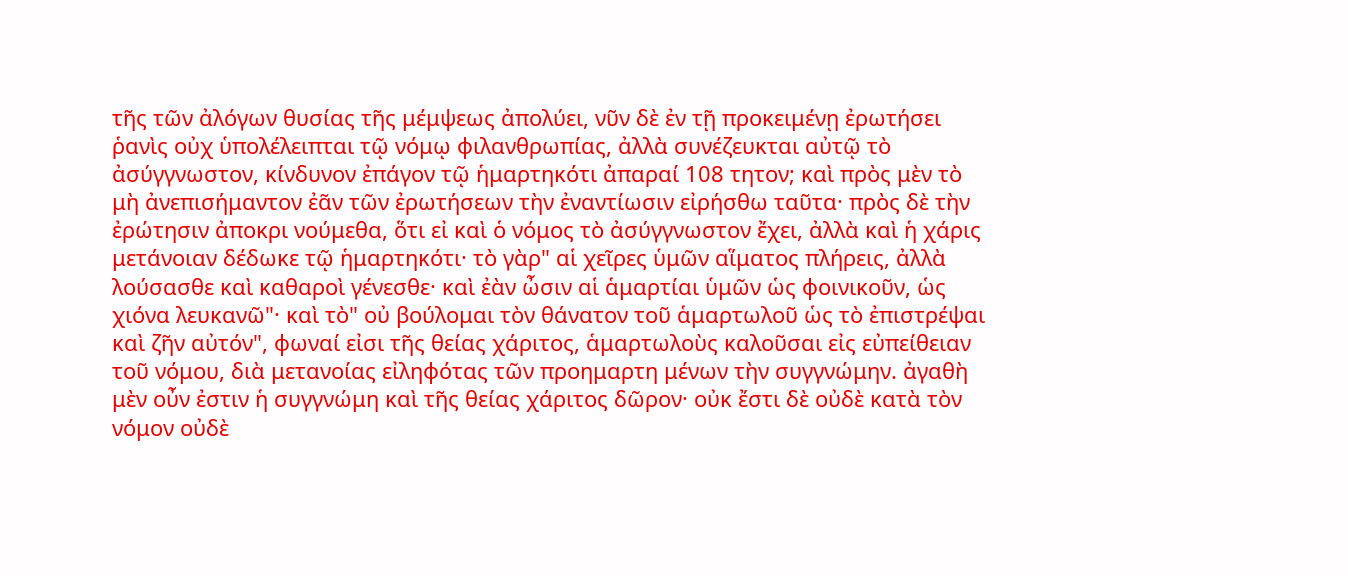τῆς τῶν ἀλόγων θυσίας τῆς μέμψεως ἀπολύει, νῦν δὲ ἐν τῇ προκειμένῃ ἐρωτήσει ῥανὶς οὐχ ὑπολέλειπται τῷ νόμῳ φιλανθρωπίας, ἀλλὰ συνέζευκται αὐτῷ τὸ ἀσύγγνωστον, κίνδυνον ἐπάγον τῷ ἡμαρτηκότι ἀπαραί 108 τητον; καὶ πρὸς μὲν τὸ μὴ ἀνεπισήμαντον ἐᾶν τῶν ἐρωτήσεων τὴν ἐναντίωσιν εἰρήσθω ταῦτα· πρὸς δὲ τὴν ἐρώτησιν ἀποκρι νούμεθα, ὅτι εἰ καὶ ὁ νόμος τὸ ἀσύγγνωστον ἔχει, ἀλλὰ καὶ ἡ χάρις μετάνοιαν δέδωκε τῷ ἡμαρτηκότι· τὸ γὰρ" αἱ χεῖρες ὑμῶν αἵματος πλήρεις, ἀλλὰ λούσασθε καὶ καθαροὶ γένεσθε· καὶ ἐὰν ὦσιν αἱ ἁμαρτίαι ὑμῶν ὡς φοινικοῦν, ὡς χιόνα λευκανῶ"· καὶ τὸ" οὐ βούλομαι τὸν θάνατον τοῦ ἁμαρτωλοῦ ὡς τὸ ἐπιστρέψαι καὶ ζῆν αὐτόν", φωναί εἰσι τῆς θείας χάριτος, ἁμαρτωλοὺς καλοῦσαι εἰς εὐπείθειαν τοῦ νόμου, διὰ μετανοίας εἰληφότας τῶν προημαρτη μένων τὴν συγγνώμην. ἀγαθὴ μὲν οὖν ἐστιν ἡ συγγνώμη καὶ τῆς θείας χάριτος δῶρον· οὐκ ἔστι δὲ οὐδὲ κατὰ τὸν νόμον οὐδὲ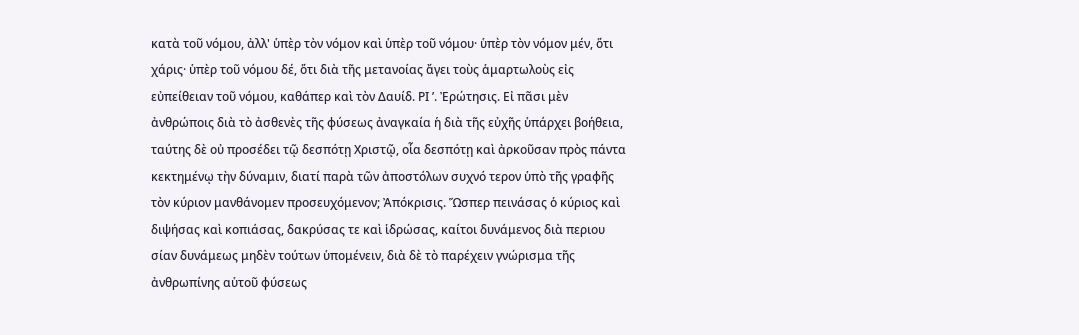κατὰ τοῦ νόμου, ἀλλ' ὑπὲρ τὸν νόμον καὶ ὑπὲρ τοῦ νόμου· ὑπὲρ τὸν νόμον μέν, ὅτι χάρις· ὑπὲρ τοῦ νόμου δέ, ὅτι διὰ τῆς μετανοίας ἄγει τοὺς ἁμαρτωλοὺς εἰς εὐπείθειαν τοῦ νόμου, καθάπερ καὶ τὸν Δαυίδ. ΡΙ ʹ. Ἐρώτησις. Εἰ πᾶσι μὲν ἀνθρώποις διὰ τὸ ἀσθενὲς τῆς φύσεως ἀναγκαία ἡ διὰ τῆς εὐχῆς ὑπάρχει βοήθεια, ταύτης δὲ οὐ προσέδει τῷ δεσπότῃ Χριστῷ, οἷα δεσπότῃ καὶ ἀρκοῦσαν πρὸς πάντα κεκτημένῳ τὴν δύναμιν, διατί παρὰ τῶν ἀποστόλων συχνό τερον ὑπὸ τῆς γραφῆς τὸν κύριον μανθάνομεν προσευχόμενον; Ἀπόκρισις. Ὥσπερ πεινάσας ὁ κύριος καὶ διψήσας καὶ κοπιάσας, δακρύσας τε καὶ ἱδρώσας, καίτοι δυνάμενος διὰ περιου σίαν δυνάμεως μηδὲν τούτων ὑπομένειν, διὰ δὲ τὸ παρέχειν γνώρισμα τῆς ἀνθρωπίνης αὑτοῦ φύσεως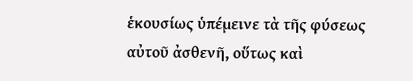ἑκουσίως ὑπέμεινε τὰ τῆς φύσεως αὐτοῦ ἀσθενῆ, οὕτως καὶ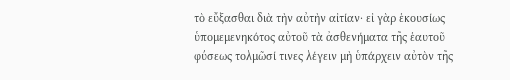τὸ εὔξασθαι διὰ τὴν αὐτὴν αἰτίαν· εἰ γὰρ ἑκουσίως ὑπομεμενηκότος αὐτοῦ τὰ ἀσθενήματα τῆς ἑαυτοῦ φύσεως τολμῶσί τινες λέγειν μὴ ὑπάρχειν αὐτὸν τῆς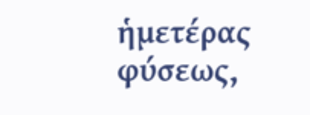ἡμετέρας φύσεως,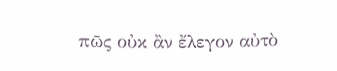πῶς οὐκ ἂν ἔλεγον αὐτὸ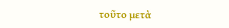τοῦτο μετὰ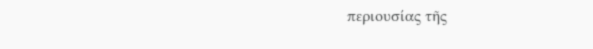περιουσίας τῆς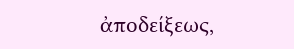ἀποδείξεως,